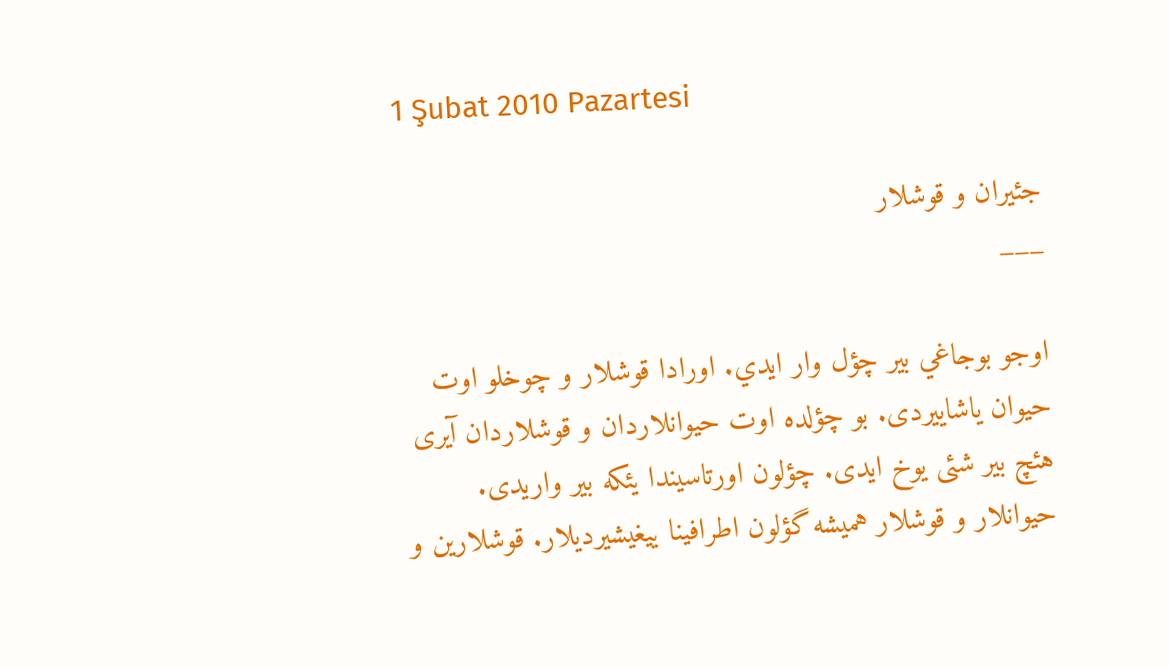1 Şubat 2010 Pazartesi

جئيران و قوشلار
___

اوجو بوجاغي بير چؤل وار ايدي. اورادا قوشلار و چوخلو اوت حيوان ياشاييردی. بو چؤلده اوت حيوانلاردان و قوشلاردان آيری هئچ بير شئی يوخ ايدی. چؤلون اورتاسيندا يئکه بير واريدی. حيوانلار و قوشلار هميشه گؤلون اطرافينا ييغيشيرديلار. قوشلارين و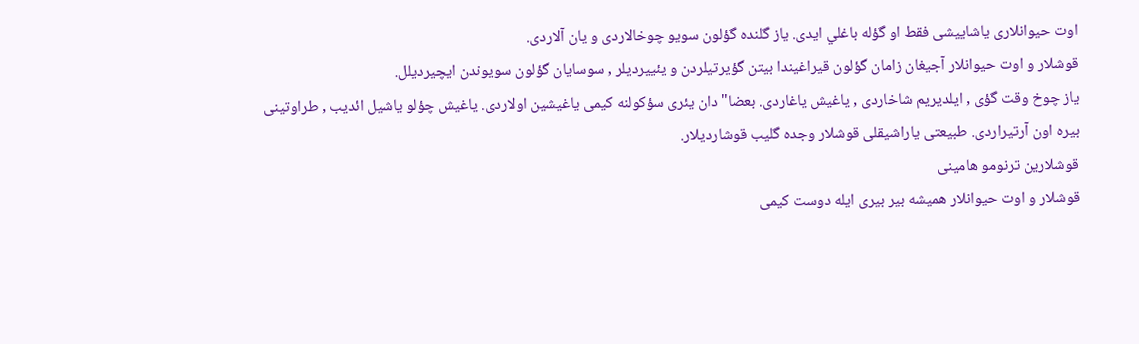اوت حيوانلاری ياشاييشی فقط او گؤله باغلي ايدی. ياز گلنده گؤلون سويو چوخالاردی و يان آلاردی.
قوشلار و اوت حيوانلار آجيغان زامان گؤلون قيراغيندا بيتن گؤيرتيلردن و يئييرديلر , سوسايان گؤلون سويوندن ايچيرديلل.
ياز چوخ وقت گؤی , ايلديريم شاخاردی , ياغيش ياغاردی. بعضا" دان يئری سؤکولنه کيمی ياغيشين اولاردی. ياغيش چؤلو ياشيل ائديب , طراوتينی بيره اون آرتيراردی. طبيعتی ياراشيقلی قوشلار وجده گليب قوشارديلار.
قوشلارين ترنومو هامينی
قوشلار و اوت حيوانلار هميشه بير بيری ايله دوست کيمی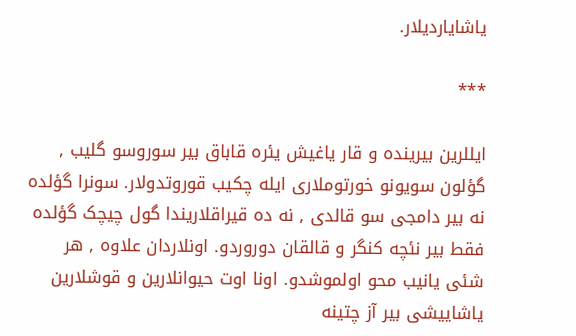ياشايارديلار.

٭٭٭

ايللرين بيرينده و قار ياغيش يئره قاباق بير سوروسو گليب , گؤلون سويونو خورتوملاری ايله چکيب قوروتدولار. سونرا گؤلده نه بير دامجی سو قالدی , نه ده قيراقلاريندا گول چيچک گؤلده فقط بير نئچه کنگر و قالقان دوروردو. اونلاردان علاوه , هر شئی يانيب محو اولموشدو. اونا اوت حيوانلارين و قوشلارين ياشاييشی بير آز چتينه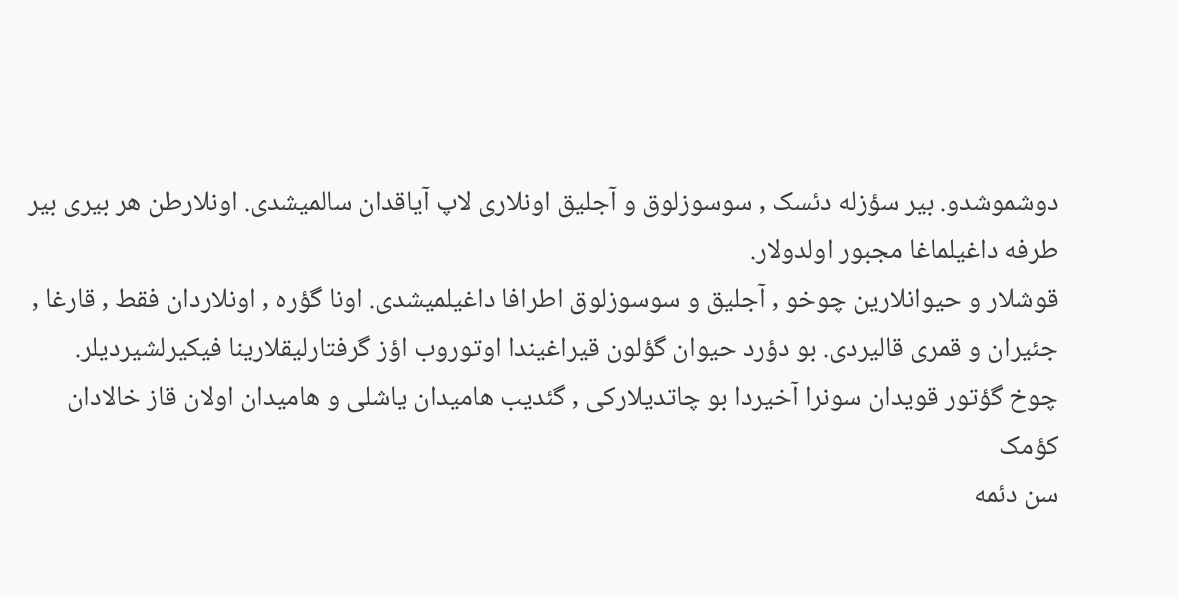دوشموشدو. بير سؤزله دئسک , سوسوزلوق و آجليق اونلاری لاپ آياقدان سالميشدی. اونلارطن هر بيری بير طرفه داغيلماغا مجبور اولدولار.
قوشلار و حيوانلارين چوخو , آجليق و سوسوزلوق اطرافا داغيلميشدی. اونا گؤره , اونلاردان فقط , قارغا , جئيران و قمری قاليردی. بو دؤرد حيوان گؤلون قيراغيندا اوتوروب اؤز گرفتارليقلارينا فيکيرلشيرديلر. چوخ گؤتور قويدان سونرا آخيردا بو چاتديلارکی , گئديب هاميدان ياشلی و هاميدان اولان قاز خالادان کؤمک
سن دئمه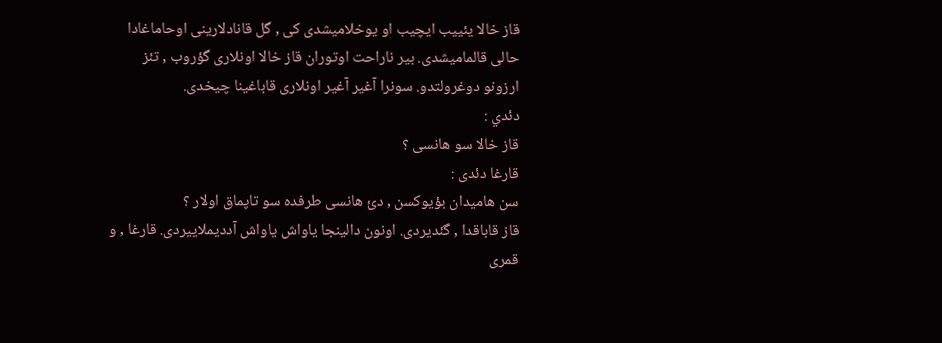قاز خالا يئييب ايچيب او يوخلاميشدی کی , گل قانادلارينی اوحاماغادا حالی قالماميشدی. بير ناراحت اوتوران قاز خالا اونلاری گؤروب , تئز ارزونو دوغرولتدو. سونرا آغير آغير اونلاری قاباغينا چيخدی.
دئدي :
قاز خالا سو هانسی ؟
قارغا دئدی :
سن هاميدان بؤيوکسن , دئ هانسی طرفده سو تاپماق اولار ؟
قاز قاباقدا , گئديردی. اونون دالينجا ياواش ياواش آدديملاييردی. قارغا , و قمری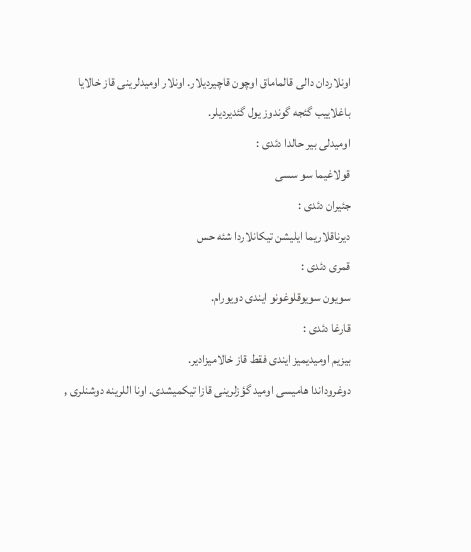اونلاردان دالی قالماماق اوچون قاچيرديلار. اونلار اوميدلرينی قاز خالايا باغلاييب گئجه گوندوز يول گئديرديلر.
اوميدلی بير حالدا دئدی :
قولاغيما سو سسی
جئيران دئدی :
ديرناقلاريما ايليشن تيکانلاردا شئه حس
قمری دئدی :
سويون سويوقلوغونو ايندی دويورام.
قارغا دئدی :
بيزيم اوميديميز ايندی فقط قاز خالاميزادير.
دوغروداندا هاميسی اوميد گؤزلرينی قازا تيکميشدی. اونا اللرينه دوشنلری ,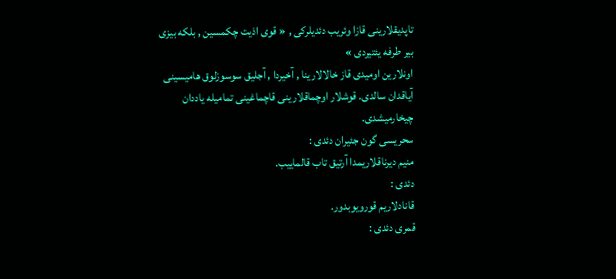تاپديقلارينی قازا وئريب دئديلرکی , « قوی اذيت چکمسين , بلکه بيزی بير طرفه يئتيردی »
اونلارين اوميدی قاز خالالارينا , آخيردا , آجليق سوسوزلوق هاميسينی آياقدان سالدی. قوشلار اوچماقلارينی قاچماغينی تماميله ياددان چيخارميشدی.
سحريسی گون جئيران دئدی :
منيم ديرناقلاريمدا آرتيق تاب قالماييب.
دئدی :
قانادلاريم قورويوبدور.
قمری دئدی :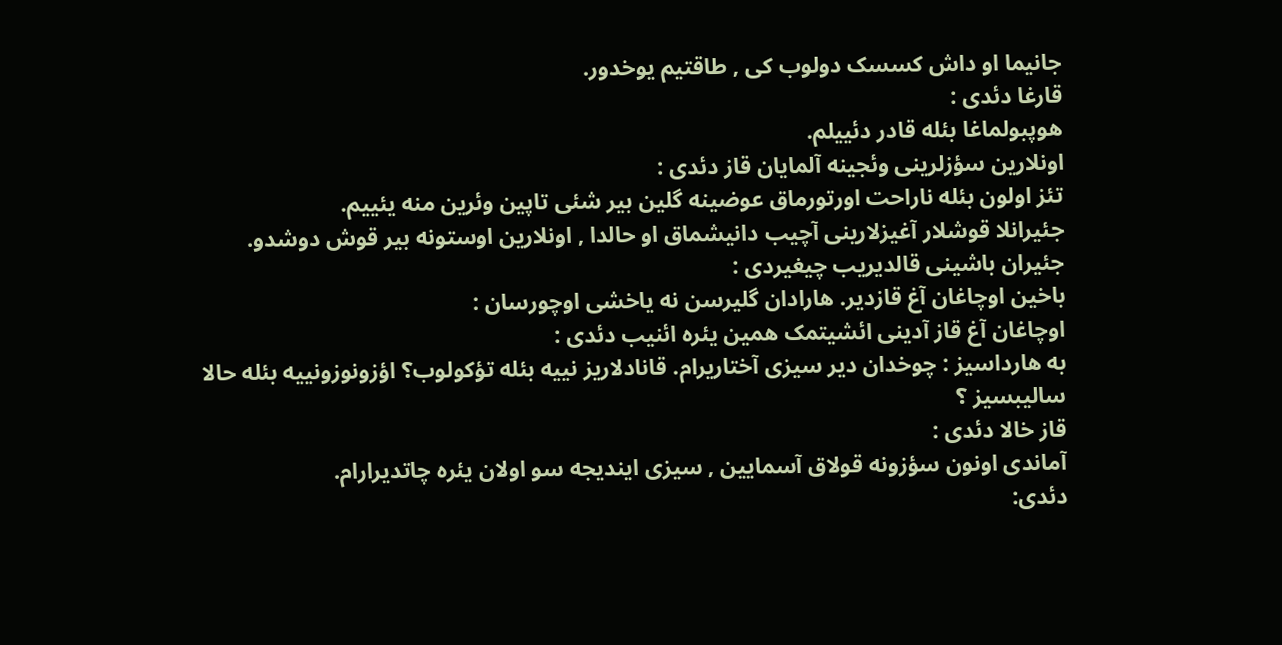جانيما او داش کسسک دولوب کی , طاقتيم يوخدور.
قارغا دئدی :
هوپبولماغا بئله قادر دئييلم.
اونلارين سؤزلرينی وئجينه آلمايان قاز دئدی :
تئز اولون بئله ناراحت اورتورماق عوضينه گلين بير شئی تاپين وئرين منه يئييم.
جئيرانلا قوشلار آغيزلارينی آچيب دانيشماق او حالدا , اونلارين اوستونه بير قوش دوشدو.
جئيران باشينی قالديريب چيغيردی :
باخين اوچاغان آغ قازدير. هارادان گليرسن نه ياخشی اوچورسان :
اوچاغان آغ قاز آدينی ائشيتمک همين يئره ائنيب دئدی :
به هارداسيز : چوخدان دير سيزی آختاريرام. قانادلاريز نييه بئله تؤکولوب؟ اؤزونوزونييه بئله حالا ساليبسيز ؟
قاز خالا دئدی :
آماندی اونون سؤزونه قولاق آسمايين , سيزی اينديجه سو اولان يئره چاتديرارام.
دئدی: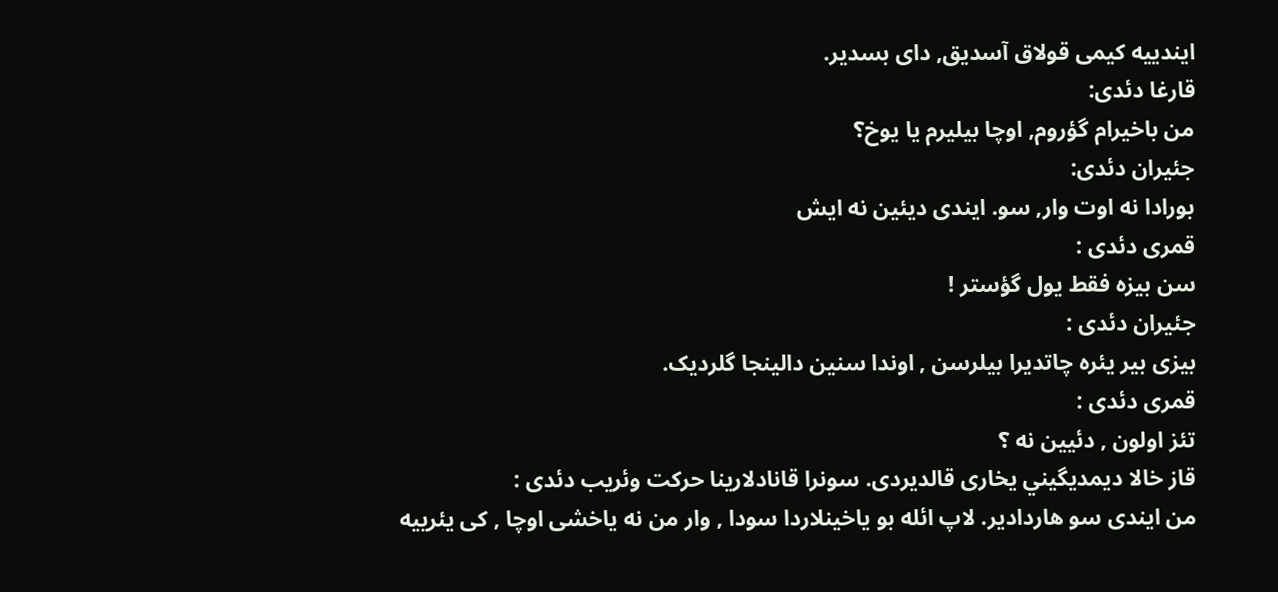ايندييه کيمی قولاق آسديق, دای بسدير.
قارغا دئدی:
من باخيرام گؤروم, اوچا بيليرم يا يوخ؟
جئيران دئدی:
بورادا نه اوت وار, سو. ايندی ديئين نه ايش
قمری دئدی :
سن بيزه فقط يول گؤستر !
جئيران دئدی :
بيزی بير يئره چاتديرا بيلرسن , اوندا سنين دالينجا گلرديک.
قمری دئدی :
تئز اولون , دئيين نه ؟
قاز خالا ديمديگيني يخاری قالديردی. سونرا قانادلارينا حرکت وئريب دئدی :
من ايندی سو هاردادير. لاپ ائله بو ياخينلاردا سودا , وار من نه ياخشی اوچا , کی يئرييه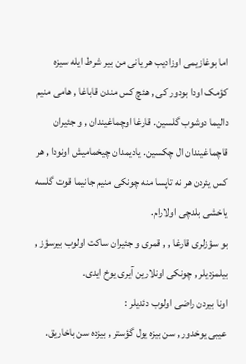اما بوغازيمی اوزاديب هر يانی من بير شرط ايله سيزه کؤمک اودا بودور کی , هئچ کس مندن قاباغا , هامی منيم داليما دوشوب گلسين. قارغا اوچماغيندان , و جئيران قاچماغيندان ال چکسين. ياديمدان چيخماميش اونودا , هر کس يئردن هر نه تاپسا منه چونکی منيم جانيما قوت گلسه ياخشی بلدچی اولارام.
بو سؤزلری قارغا , , قمری و جئيران ساکت اولوب بيرسؤز , بيلمزديلر , چونکی اونلارين آيری يوخ ايدی.
اونا بيردن راضی اولوب دئديلر :
عيبی يوخدور , سن بيزه يول گؤستر , بيزده سن باخاريق.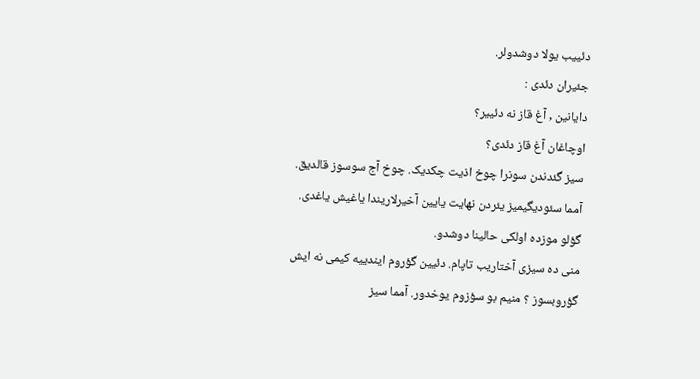دئييب يولا دوشدولر.
جئيران دئدی :
دايانين , آغ قاز نه دئيير؟
اوچاغان آغ قاز دئدی؟
سيز گئدندن سونرا چوخ اذيت چکديک. چوخ آج سوسوز قالديق. آمما سئوديگيميز يئردن نهايت يايين آخيرلاريندا ياغيش ياغدی. گؤلو موزده اولکی حالينا دوشدو.
منی ده سيزی آختاريب تاپام. دئيين گؤروم ايندييه کيمی نه ايش گؤروبسوز ؟ منيم بو سؤزوم يوخدور. آمما سيز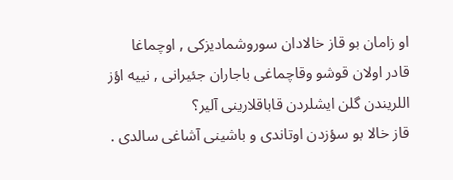او زامان بو قاز خالادان سوروشماديزکی , اوچماغا قادر اولان قوشو وقاچماغی باجاران جئيرانی , نييه اؤز اللريندن گلن ايشلردن قاباقلارينی آلير؟
قاز خالا بو سؤزدن اوتاندی و باشينی آشاغی سالدی .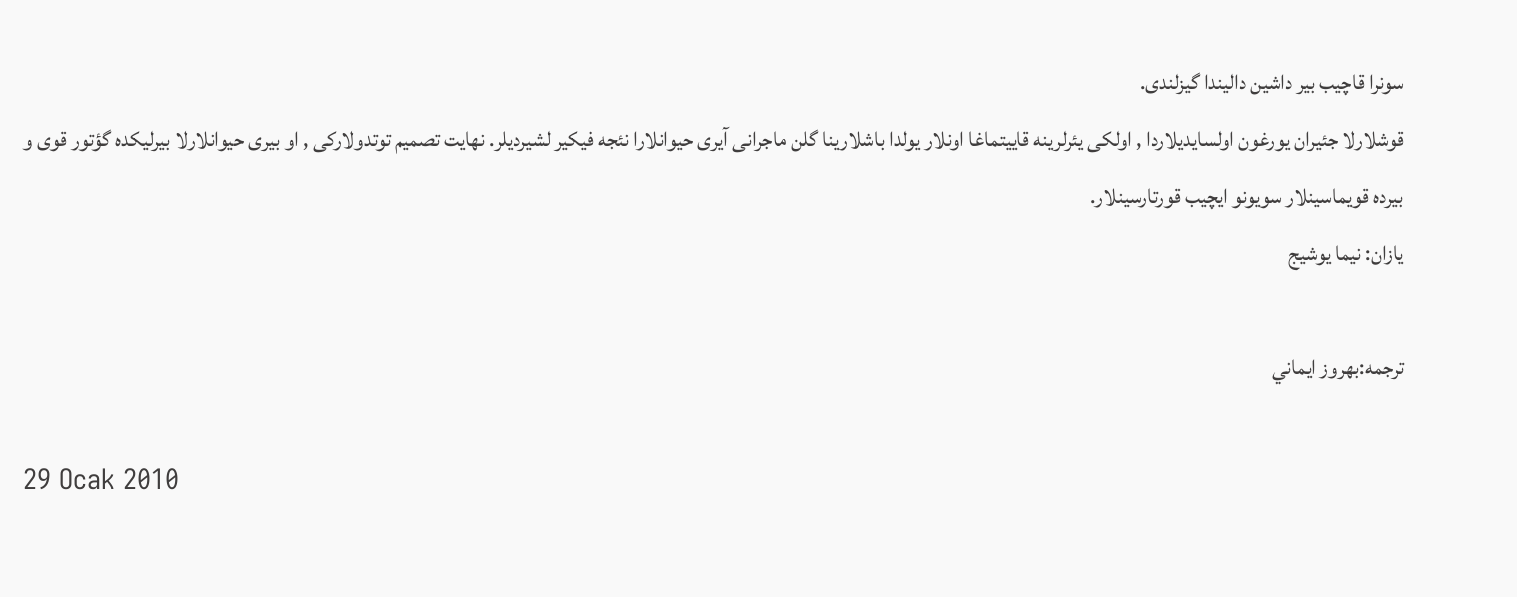سونرا قاچيب بير داشين داليندا گيزلندی.
قوشلارلا جئيران يورغون اولسايديلاردا , اولکی يئرلرينه قاييتماغا اونلار يولدا باشلارينا گلن ماجرانی آيری حيوانلارا نئجه فيکير لشيرديلر. نهايت تصميم توتدولارکی , او بيری حيوانلارلا بيرليکده گؤتور قوی و بيرده قويماسينلار سويونو ايچيب قورتارسينلار.
یازان: نيما يوشيج

ترجمه:بهروز ايماني

29 Ocak 2010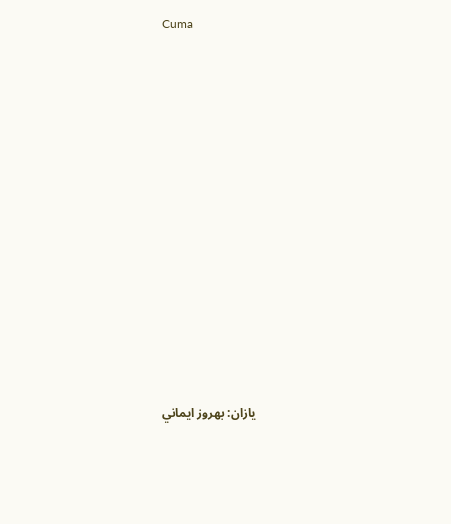Cuma













یازان: بهروز ايماني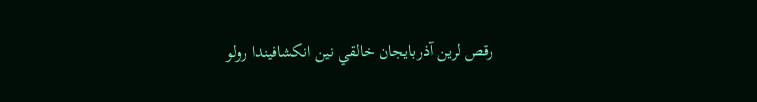رقص لرين آذربايجان خالقي نين انكشافيندا رولو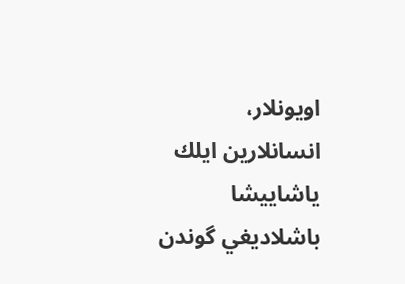اويونلار، انسانلارين ايلك ياشاييشا باشلاديغي گوندن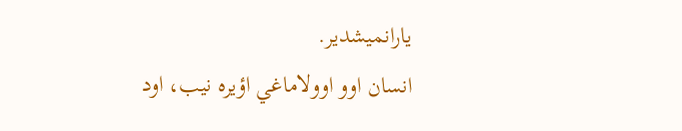يارانميشدير.
انسان اوو اوولاماغي اؤيره نيب، اود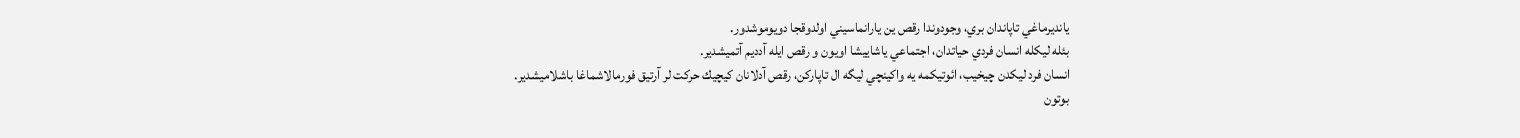يانديرماغي تاپاندان بري، وجودوندا رقص‌ ين يارانماسيني اولدوقجا دويوموشدور.
بئله ليكله انسان فردي حياتدان، اجتماعي ياشاييشا اويون و رقص ايله آدديم آتميشدير.
انسان فرد ليكدن چيخيب، ائوتيكمه يه واكينچي ليگه ال تاپاركن، رقص آدلانان كيچيك‌ حركت لر آرتيق فورمالاشماغا باشلاميشدير.
بوتون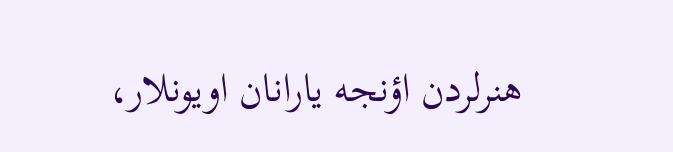هنرلردن اؤنجه يارانان اويونلار،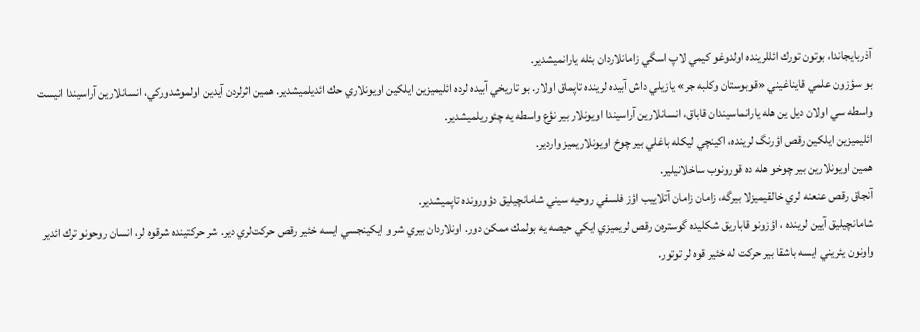آذربايجاندا، بوتون تورك ائللرينده اولدوغو كيمي لاپ اسگي زامانلاردان بئله يارانميشدير.
بو سؤزون علمي قايناغيني «قوبوستان وكلبه جر» يازيلي داش آبيده لرينده تاپماق اولار. بو تاريخي آبيده لرده ائليميزين ايلكين اويونلاري حك ائديلميشدير. همين اثرلردن آيدين اولموشدوركي، انسانلارين آراسيندا انيست واسطه سي اولان ديل ين هله يارانماسيندان قاباق، انسانلارين آراسيندا اويونلار بير نؤع واسطه يه چئوريلميشدير.
ائليميزين ايلكين رقص اؤرنگ لرينده، اكينچي ليكله باغلي بير چوخ اويونلاريميز واردير.
همين اويونلارين بير چوخو هله ده قورونوب ساخلانيلير.
آنجاق رقص عنعنه لري خالقيميزلا بيرگه، زامان زامان آتلاييب اؤز فلسفي روحيه سيني شامانچيليق دؤورونده تاپميشدير.
شامانچيليق آيين لرينده ، اؤزونو قاباريق شكليده گوستره‌ن رقص لريميزي ايكي حيصه يه بولمك ممكن دور. اونلاردان بيري شر و ايكينجسي ايسه خئير رقص حركت‌لري دير. شر حركتينده شرقوه لر، انسان روحونو ترك ائدير واونون يئريني ايسه باشقا بير حركت له خئير قوه لر توتور.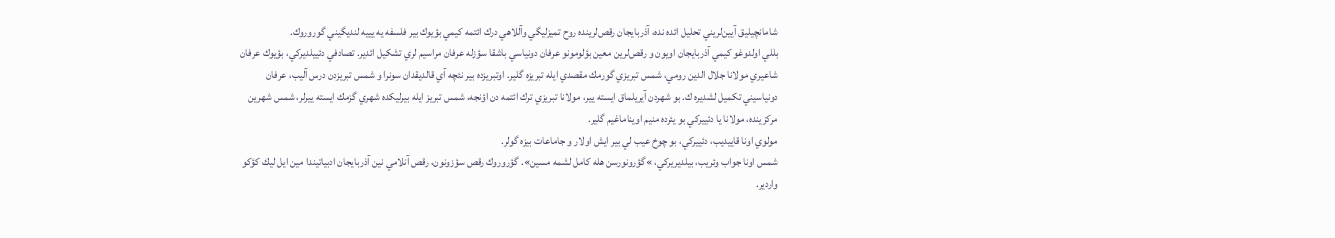شامانچيليق آيين‌لريني تحليل ائده نده، آذربايجان رقص‌لرينده روح تميزليگي وآ‌للاهي درك ائتمه كيمي بؤيوك بير فلسفه يه يييه لنديگيني گوروروك.
بللي اولدوغو كيمي آذربايجان اويون و رقص‌لرين معين بؤلومونو عرفان دونياسي باشقا سؤزله عرفان مراسيم لري تشكيل ائدير. تصادفي دئييلديركي، بؤيوك عرفان شاعيري مولانا جلال الدين رومي، شمس تبريزي گورمك مقصدي ايله تبريزه گلير. اوتبريزده بير نئچه آي قالديقدان سونرا و شمس تبريزدن درس آليب، عرفان دونياسيني تكميل لشديره ك. بو شهردن آيريلماق ايسته يير، مولانا تبريزي ترك ائتمه دن اؤنجه، شمس تبريز ايله بيرليكده شهري گزمك ايسته ييرلر، شمس شهرين مركزينده، مولانا يا دئييركي بو يئرده منيم اويناماغيم گلير.
مولوي اونا قاييديب، دئييركي، بو چوخ عيب لي بير ايش اولار و جاماعات بيزه گولر.
شمس اونا جواب وئريب، بيلديريركي، »گؤرونورسن هله كامل لشمه مسين». گؤروروك رقص سؤزونون، رقص آنلامي نين آذربايجان ادبياتيندا مين ايل ليك كؤكو واردير.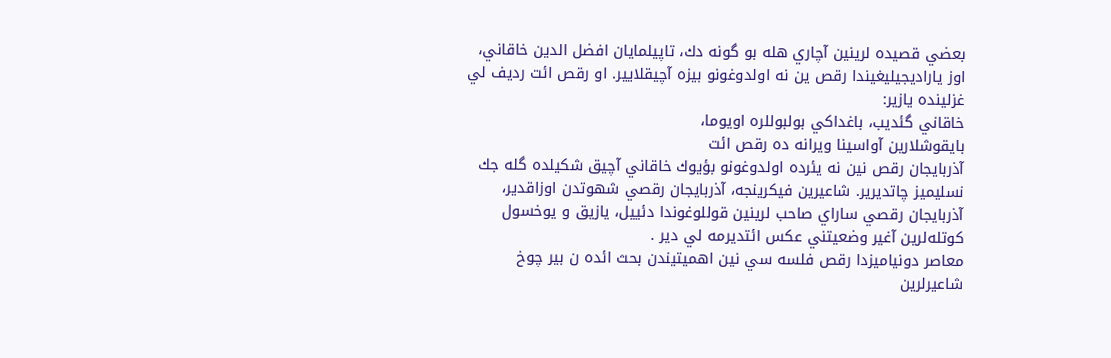بعضي قصيده لرينين آچاري هله بو گونه دك، تاپيلمايان افضل الدين خاقاني، اوز ياراديجيليغيندا رقص ين نه اولدوغونو بيزه آچيقلايير. او رقص ائت رديف لي غزلينده يازير:
خاقاني گئديب، باغداكي بولبوللره اويوما،
بايقوشلارين آواسينا ويرانه ده رقص ائت
آذربايجان رقص نين نه يئرده اولدوغونو بؤيوك خاقاني آچيق شكيلده گله جك نسليميز چاتديرير. شاعيرين فيكرينجه، آذربايجان رقصي شهوتدن اوزاقدير، آذربايجان رقصي ساراي صاحب لرينين قوللوغوندا دئييل، يازيق و يوخسول كوتله‌لرين آغير وضعيتني عكس ائتديرمه لي دير .
معاصر دونياميزدا رقص فلسه سي نين اهميتيندن بحث ائده ن بير چوخ شاعيرلرين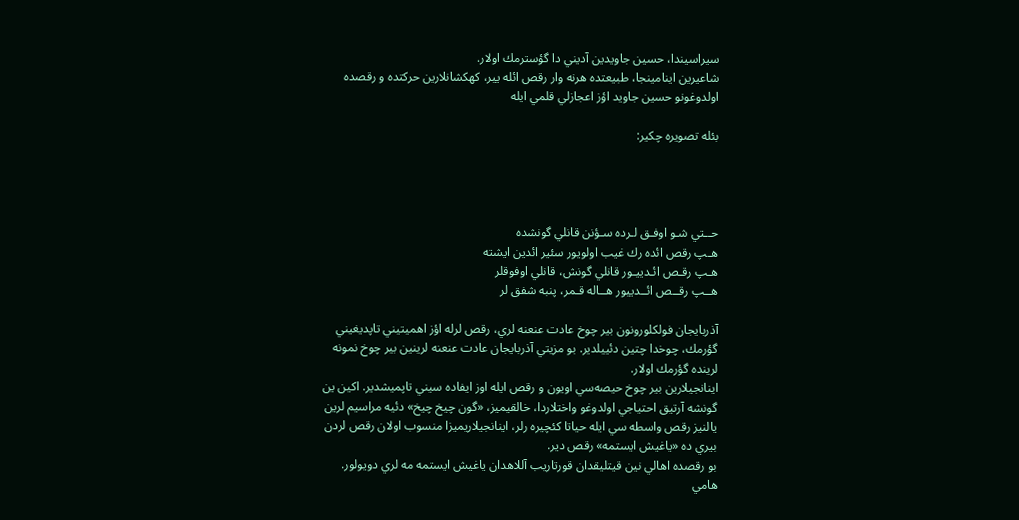سيراسيندا، حسين جاويدين آديني دا گؤسترمك اولار.
شاعيرين اينامينجا، طبيعتده هرنه وار رقص ائله يير، كهكشانلارين حركتده و رقصده اولدوغونو حسين جاويد اؤز اعجازلي قلمي ايله

بئله تصويره چكير:




حــتي شـو اوفـق لـرده سـؤنن قانلي گونشده
هـپ رقص ائده رك غيب اولويور سئير ائدين ايشته
هـپ رقـص ائـدييـور قانلي گونش، قانلي اوفوقلر
هــپ رقــص ائــدييور هــاله قـمر، پنبه شفق لر

آذربايجان فولكلورونون بير چوخ عادت عنعنه لري، رقص لرله اؤز اهميتيني تاپديغيني گؤرمك، چوخدا چتين دئييلدير. بو مزيتي آذربايجان عادت عنعنه لرينين بير چوخ نمونه لرينده گؤرمك اولار.
اينانجيلارين بير چوخ حيصه‌سي اويون و رقص ايله اوز ايفاده سيني تاپميشدير. اكين ين گونشه آرتيق احتياجي اولدوغو واختلاردا، خالقيميز، «گون چيخ چيخ» دئيه مراسيم لرين يالنيز رقص واسطه سي ايله حياتا كئچيره رلر، اينانجيلاريميزا منسوب اولان رقص لردن بيري ده «ياغيش ايستمه» رقص دير.
بو رقصده اهالي نين قيتليقدان قورتاريب آللاهدان ياغيش ايستمه مه لري دويولور.
هامي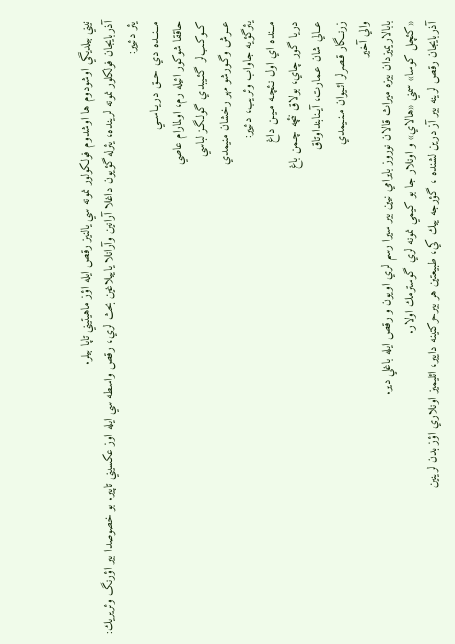نيني بيلديگي اوشودوم ها اوشدوم فولكولور نمونه سي يالنيز رقص ايله اؤز ماهيتيني تاپا بيلر.
آذربايجان فولكلور نمونه ‌لرينده، يئرله گؤيون داغلا آرانين وآرانلا ياييلاغين بحث لري، رقص واسطه سي ايله اوز عكسيني تاپير. بو خصوصدا بير اؤرنگ وئريريك:
يئر دئيير:
مــنــده دي حــق دريـاســي
حاققا شوكور ائيله رم، اولمارام عاصي
كــوكـب‌لر گئـيبدي گولگـز لباسي
عــرش وگـورشو مهر رخشان منيمدي
يئرگؤيه جاواب وئريب، دئيير:
مــنده اي اول نـئچـه مـيـن داغ
دريا گور چاي، بولاق نئچه چـمن باغ
عــالي شان عـمارت، آيـنابنداوتاق
زرنــگار قـصرلر ائـيوان مـنـيمدي
والي آخير
بابالاريميزدان بيزه ميراث قالان نوروز بايرامي نيين بير سيرا رسم لري اويون و رقص ايله باغلي دير.
«كئچل كوسا» سمني «هالاي» و اونلار جا بو كيمي نمونه لري گوسترمك اولار.
آذربايجان رقص لرينه بير آز درين لشنده ، گؤرجه ييك كي، طبيعتين هر بيرحركتينه دايير، ائليميز اونلاري اؤز بدن لرينين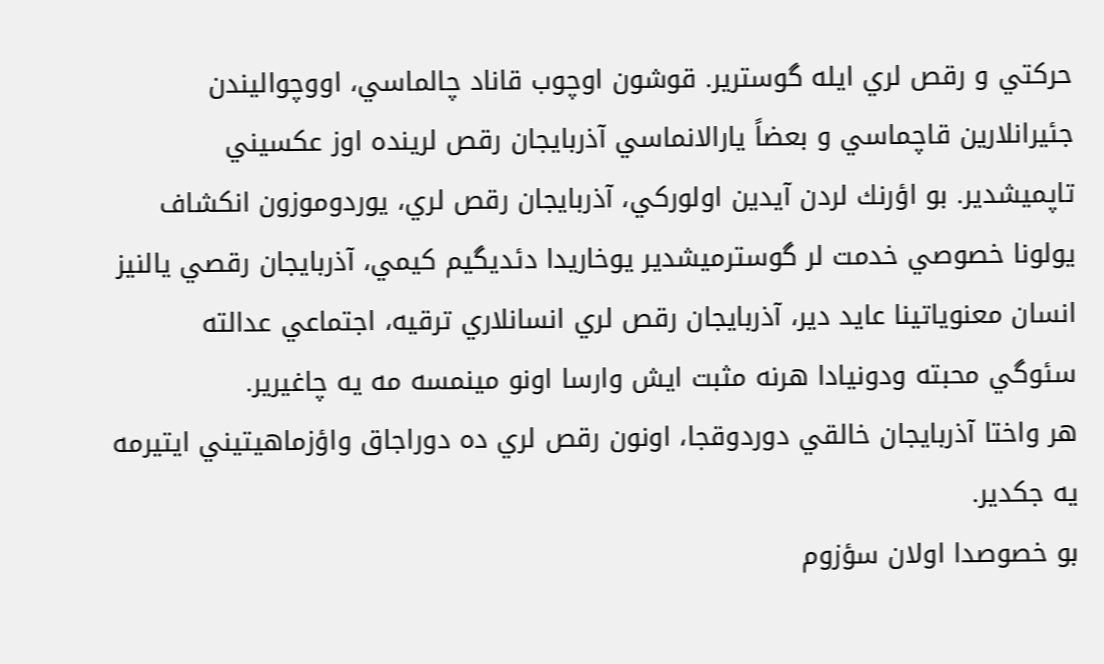حركتي و رقص لري ايله گوسترير. قوشون اوچوب قاناد چالماسي، اووچواليندن جئيرانلارين قاچماسي و بعضاً يارالانماسي آذربايجان رقص لرينده اوز عكسيني تاپميشدير. بو اؤرنك لردن آيدين اولوركي، آذربايجان رقص لري، يوردوموزون انكشاف يولونا خصوصي خدمت لر گوسترميشدير يوخاريدا دئديگيم كيمي، آذربايجان رقصي يالنيز انسان معنوياتينا عايد دير، آذربايجان رقص لري انسانلاري ترقيه، اجتماعي عدالته سئوگي محبته ودونيادا هرنه مثبت ايش وارسا اونو مينمسه مه يه چاغيرير.
هر واختا آذربايجان خالقي دوردوقجا، اونون رقص لري ده دوراجاق واؤزماهيتيني ايتيرمه يه جكدير.
بو خصوصدا اولان سؤزوم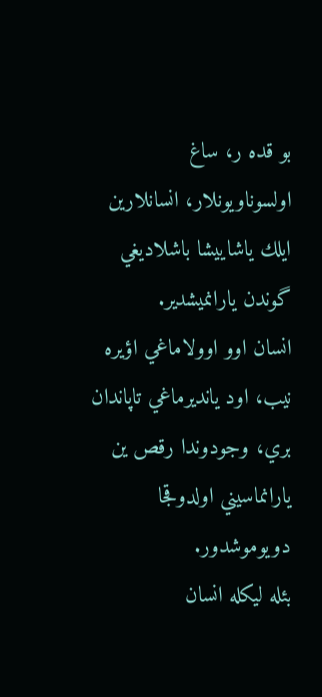بو قده ر، ساغ اولسوناويونلار، انسانلارين ايلك ياشاييشا باشلاديغي گوندن يارانميشدير.
انسان اوو اوولاماغي اؤيره نيب، اود يانديرماغي تاپاندان بري، وجودوندا رقص‌ ين يارانماسيني اولدوقجا دويوموشدور.
بئله ليكله انسان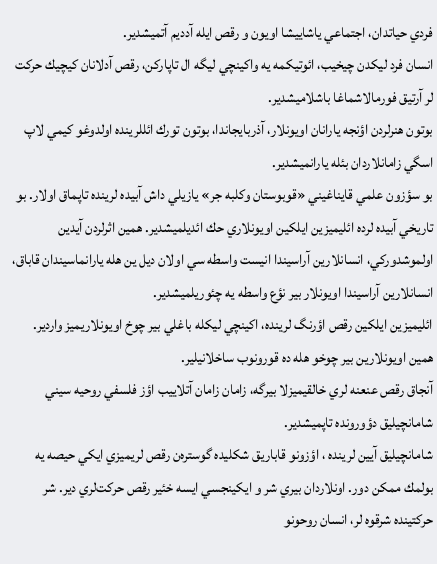فردي حياتدان، اجتماعي ياشاييشا اويون و رقص ايله آدديم آتميشدير.
انسان فرد ليكدن چيخيب، ائوتيكمه يه واكينچي ليگه ال تاپاركن، رقص آدلانان كيچيك‌ حركت لر آرتيق فورمالاشماغا باشلاميشدير.
بوتون هنرلردن اؤنجه يارانان اويونلار، آذربايجاندا، بوتون تورك ائللرينده اولدوغو كيمي لاپ اسگي زامانلاردان بئله يارانميشدير.
بو سؤزون علمي قايناغيني «قوبوستان وكلبه جر» يازيلي داش آبيده لرينده تاپماق اولار. بو تاريخي آبيده لرده ائليميزين ايلكين اويونلاري حك ائديلميشدير. همين اثرلردن آيدين اولموشدوركي، انسانلارين آراسيندا انيست واسطه سي اولان ديل ين هله يارانماسيندان قاباق، انسانلارين آراسيندا اويونلار بير نؤع واسطه يه چئوريلميشدير.
ائليميزين ايلكين رقص اؤرنگ لرينده، اكينچي ليكله باغلي بير چوخ اويونلاريميز واردير.
همين اويونلارين بير چوخو هله ده قورونوب ساخلانيلير.
آنجاق رقص عنعنه لري خالقيميزلا بيرگه، زامان زامان آتلاييب اؤز فلسفي روحيه سيني شامانچيليق دؤورونده تاپميشدير.
شامانچيليق آيين لرينده ، اؤزونو قاباريق شكليده گوستره‌ن رقص لريميزي ايكي حيصه يه بولمك ممكن دور. اونلاردان بيري شر و ايكينجسي ايسه خئير رقص حركت‌لري دير. شر حركتينده شرقوه لر، انسان روحونو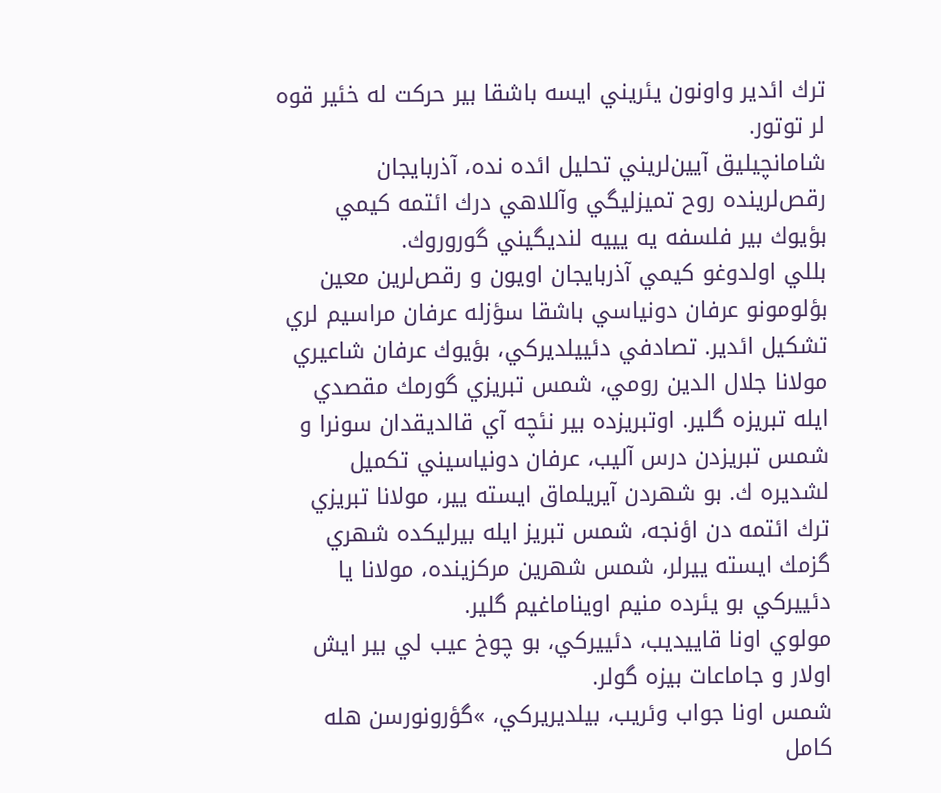ترك ائدير واونون يئريني ايسه باشقا بير حركت له خئير قوه لر توتور.
شامانچيليق آيين‌لريني تحليل ائده نده، آذربايجان رقص‌لرينده روح تميزليگي وآ‌للاهي درك ائتمه كيمي بؤيوك بير فلسفه يه يييه لنديگيني گوروروك.
بللي اولدوغو كيمي آذربايجان اويون و رقص‌لرين معين بؤلومونو عرفان دونياسي باشقا سؤزله عرفان مراسيم لري تشكيل ائدير. تصادفي دئييلديركي، بؤيوك عرفان شاعيري مولانا جلال الدين رومي، شمس تبريزي گورمك مقصدي ايله تبريزه گلير. اوتبريزده بير نئچه آي قالديقدان سونرا و شمس تبريزدن درس آليب، عرفان دونياسيني تكميل لشديره ك. بو شهردن آيريلماق ايسته يير، مولانا تبريزي ترك ائتمه دن اؤنجه، شمس تبريز ايله بيرليكده شهري گزمك ايسته ييرلر، شمس شهرين مركزينده، مولانا يا دئييركي بو يئرده منيم اويناماغيم گلير.
مولوي اونا قاييديب، دئييركي، بو چوخ عيب لي بير ايش اولار و جاماعات بيزه گولر.
شمس اونا جواب وئريب، بيلديريركي، »گؤرونورسن هله كامل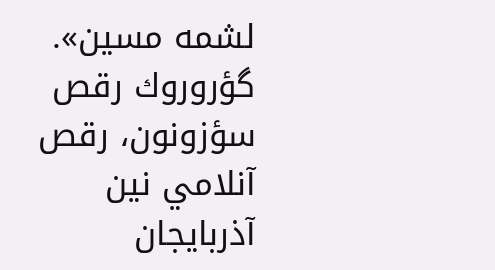لشمه مسين». گؤروروك رقص سؤزونون، رقص آنلامي نين آذربايجان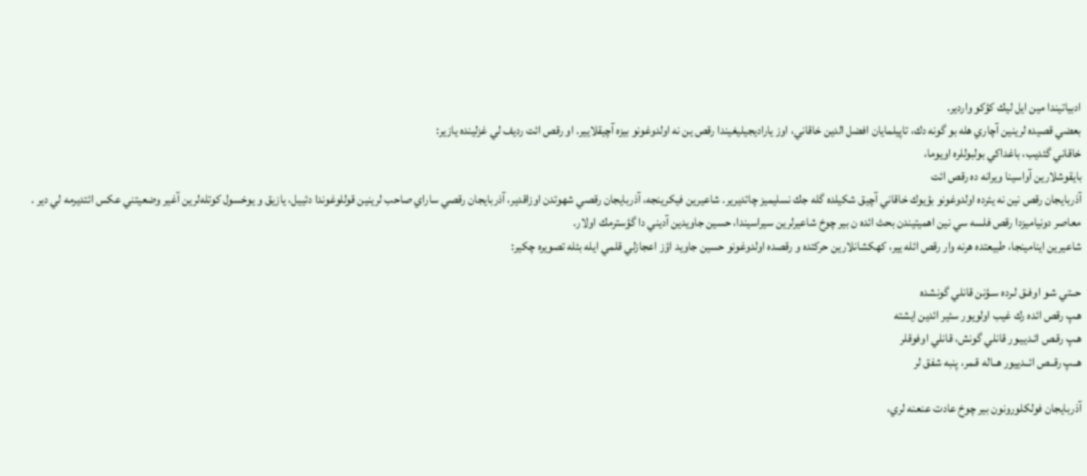ادبياتيندا مين ايل ليك كؤكو واردير.
بعضي قصيده لرينين آچاري هله بو گونه دك، تاپيلمايان افضل الدين خاقاني، اوز ياراديجيليغيندا رقص ين نه اولدوغونو بيزه آچيقلايير. او رقص ائت رديف لي غزلينده يازير:
خاقاني گئديب، باغداكي بولبوللره اويوما،
بايقوشلارين آواسينا ويرانه ده رقص ائت
آذربايجان رقص نين نه يئرده اولدوغونو بؤيوك خاقاني آچيق شكيلده گله جك نسليميز چاتديرير. شاعيرين فيكرينجه، آذربايجان رقصي شهوتدن اوزاقدير، آذربايجان رقصي ساراي صاحب لرينين قوللوغوندا دئييل، يازيق و يوخسول كوتله‌لرين آغير وضعيتني عكس ائتديرمه لي دير .
معاصر دونياميزدا رقص فلسه سي نين اهميتيندن بحث ائده ن بير چوخ شاعيرلرين سيراسيندا، حسين جاويدين آديني دا گؤسترمك اولار.
شاعيرين اينامينجا، طبيعتده هرنه وار رقص ائله يير، كهكشانلارين حركتده و رقصده اولدوغونو حسين جاويد اؤز اعجازلي قلمي ايله بئله تصويره چكير:

حــتي شـو اوفـق لـرده سـؤنن قانلي گونشده
هـپ رقص ائده رك غيب اولويور سئير ائدين ايشته
هـپ رقـص ائـدييـور قانلي گونش، قانلي اوفوقلر
هــپ رقــص ائــدييور هــاله قـمر، پنبه شفق لر

آذربايجان فولكلورونون بير چوخ عادت عنعنه لري،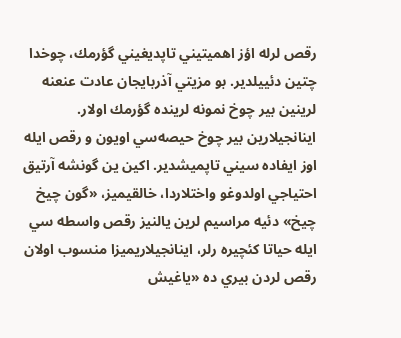رقص لرله اؤز اهميتيني تاپديغيني گؤرمك، چوخدا چتين دئييلدير. بو مزيتي آذربايجان عادت عنعنه لرينين بير چوخ نمونه لرينده گؤرمك اولار.
اينانجيلارين بير چوخ حيصه‌سي اويون و رقص ايله اوز ايفاده سيني تاپميشدير. اكين ين گونشه آرتيق احتياجي اولدوغو واختلاردا، خالقيميز، «گون چيخ چيخ» دئيه مراسيم لرين يالنيز رقص واسطه سي ايله حياتا كئچيره رلر، اينانجيلاريميزا منسوب اولان رقص لردن بيري ده «ياغيش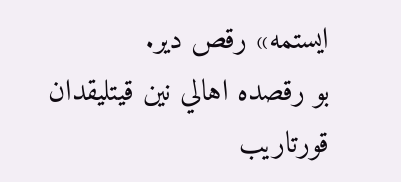ايستمه» رقص دير.
بو رقصده اهالي نين قيتليقدان قورتاريب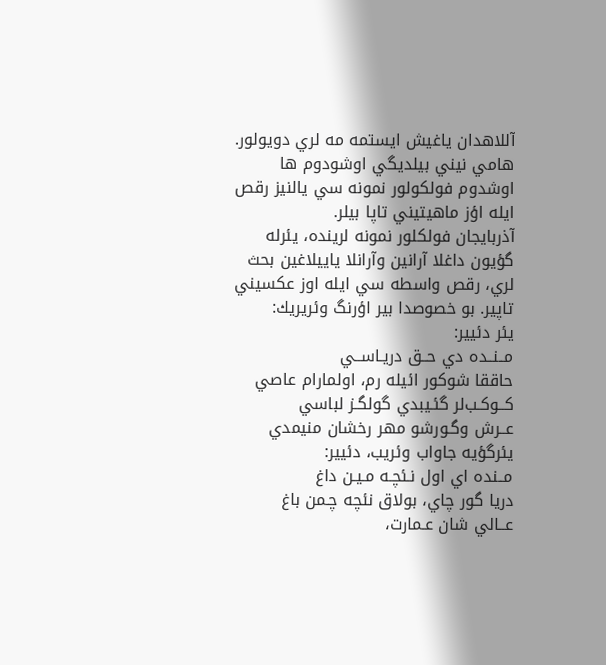آللاهدان ياغيش ايستمه مه لري دويولور.
هامي نيني بيلديگي اوشودوم ها اوشدوم فولكولور نمونه سي يالنيز رقص ايله اؤز ماهيتيني تاپا بيلر.
آذربايجان فولكلور نمونه ‌لرينده، يئرله گؤيون داغلا آرانين وآرانلا ياييلاغين بحث لري، رقص واسطه سي ايله اوز عكسيني تاپير. بو خصوصدا بير اؤرنگ وئريريك:
يئر دئيير:
مــنــده دي حــق دريـاســي
حاققا شوكور ائيله رم، اولمارام عاصي
كــوكـب‌لر گئـيبدي گولگـز لباسي
عــرش وگـورشو مهر رخشان منيمدي
يئرگؤيه جاواب وئريب، دئيير:
مــنده اي اول نـئچـه مـيـن داغ
دريا گور چاي، بولاق نئچه چـمن باغ
عــالي شان عـمارت،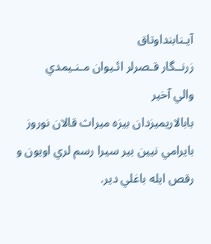آيـنابنداوتاق
زرنــگار قـصرلر ائـيوان مـنـيمدي
والي آخير
بابالاريميزدان بيزه ميراث قالان نوروز بايرامي نيين بير سيرا رسم لري اويون و رقص ايله باغلي دير.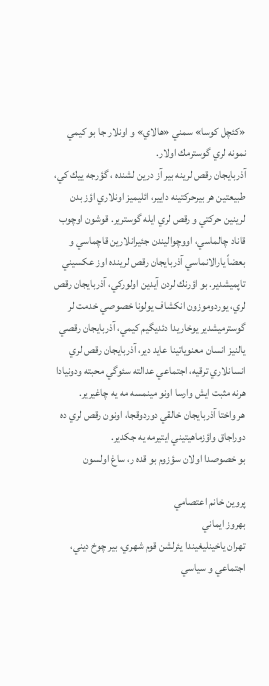«كئچل كوسا» سمني «هالاي» و اونلار جا بو كيمي نمونه لري گوسترمك اولار.
آذربايجان رقص لرينه بير آز درين لشنده ، گؤرجه ييك كي، طبيعتين هر بيرحركتينه دايير، ائليميز اونلاري اؤز بدن لرينين حركتي و رقص لري ايله گوسترير. قوشون اوچوب قاناد چالماسي، اووچواليندن جئيرانلارين قاچماسي و بعضاً يارالانماسي آذربايجان رقص لرينده اوز عكسيني تاپميشدير. بو اؤرنك لردن آيدين اولوركي، آذربايجان رقص لري، يوردوموزون انكشاف يولونا خصوصي خدمت لر گوسترميشدير يوخاريدا دئديگيم كيمي، آذربايجان رقصي يالنيز انسان معنوياتينا عايد دير، آذربايجان رقص لري انسانلاري ترقيه، اجتماعي عدالته سئوگي محبته ودونيادا هرنه مثبت ايش وارسا اونو مينمسه مه يه چاغيرير.
هر واختا آذربايجان خالقي دوردوقجا، اونون رقص لري ده دوراجاق واؤزماهيتيني ايتيرمه يه جكدير.
بو خصوصدا اولان سؤزوم بو قده ر، ساغ اولسون

پروين خانم اعتصامي
بهروز ايماني
تهران ياخينليغيندا يئرلشن قوم شهري، بير چوخ ديني، اجتماعي و سياسي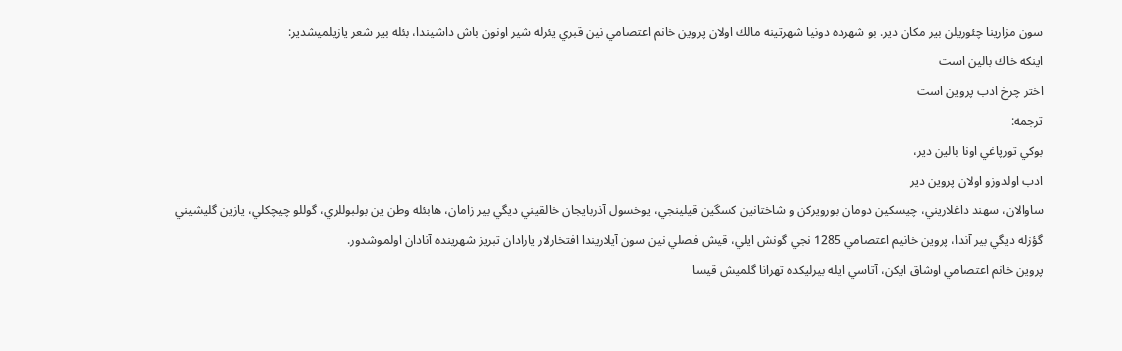سون مزارينا چئوريلن بير مكان دير. بو شهرده دونيا شهرتينه مالك اولان پروين خانم اعتصامي نين قبري يئرله شير اونون باش داشيندا، بئله بير شعر يازيلميشدير:
اينكه خاك بالين است
اختر چرخ ادب پروين است
ترجمه:
بوكي تورپاغي اونا بالين دير،
ادب اولدوزو اولان پروين دير
ساوالان، سهند داغلاريني، چيسكين دومان بورويركن و شاختانين كسگين قيلينجي، يوخسول آذربايجان خالقيني ديگي بير زامان، هابئله وطن ين بولبوللري، گوللو چيچكلي، يازين گليشيني گؤزله ديگي بير آندا، پروين خانيم اعتصامي 1285 نجي گونش ايلي، قيش فصلي نين سون آيلاريندا افتخارلار يارادان تبريز شهرينده آنادان اولموشدور.
پروين خانم اعتصامي اوشاق ايكن، آتاسي ايله بيرليكده تهرانا گلميش قيسا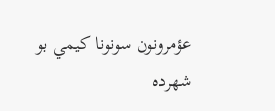عؤمرونون سونونا كيمي بو شهرده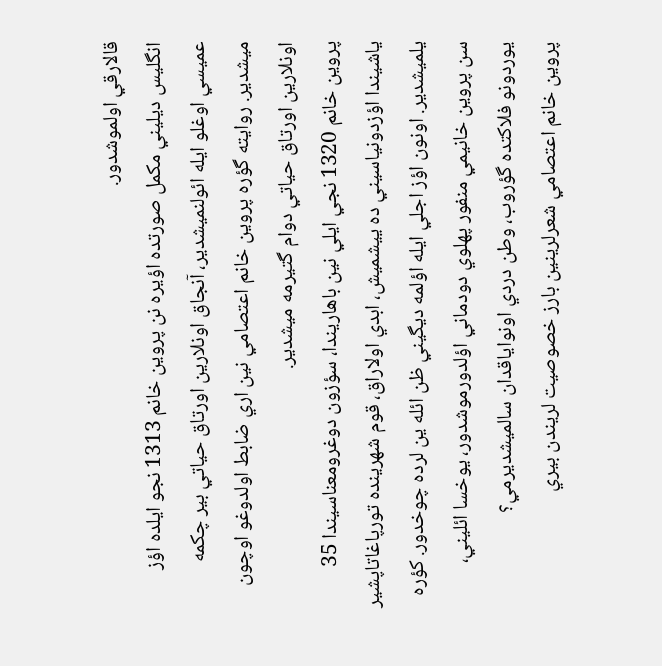قالارقي اولموشدور.
انگليس ديليني مكمل صورتده اؤيره نن پروين خانم 1313 نجو ايلده اؤز عميسي اوغلو ايله ائولنميشدير، آنجاق اونلارين اورتاق حياتي بير چكمه ميشدير. روايته گؤره پروين خانم اعتصامي نين اري ضابط اولدوغو اوچون اونلارين اورتاق حياتي دوام گتيرمه ميشدير.
پروين خانم 1320 نجي ايلي نين باهاريندا، سؤزون دوغرومعناسيندا 35 ياشيندا اؤزدونياسيني ده ييشميش، ابدي اولاراق، قوم شهرينده تورپاغاتاپشير يلميشدير. اونون اؤز اجلي ايله اؤلمه ديگيني ظن ائله ين لرده چوخدور. كؤره سن پروين خانيمي منفور پهلوي دودماني اؤلدورموشدور، يوخسا ائليني، يوردونو فلاكتده گؤروب، وطن دردي اونواياقدان سالميشديرمي؟
پروين خانم اعتصامي شعرلرينين بارز خصوصيت لريندن بيري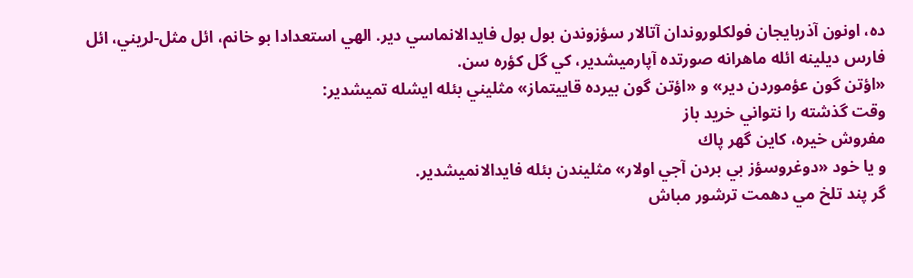ده، اونون آذربايجان فولكلوروندان آتالار سؤزوندن بول بول فايدالانماسي دير. الهي استعدادا بو خانم، ائل مثل-لريني، ائل فارس ديلينه ائله ماهرانه صورتده آپارميشدير، كي گل كؤره سن.
«اؤتن گون عؤموردن دير» و «اؤتن گون بيرده قاييتماز» مثليني بئله ايشله تميشدير:
وقت گذشته را نتواني خريد باز
مفروش خيره، كاين گهر پاك
و يا خود «دوغروسؤز بي بردن آجي اولار» مثليندن بئله فايدالانميشدير.
گر پند تلخ مي دهمت ترشور مباش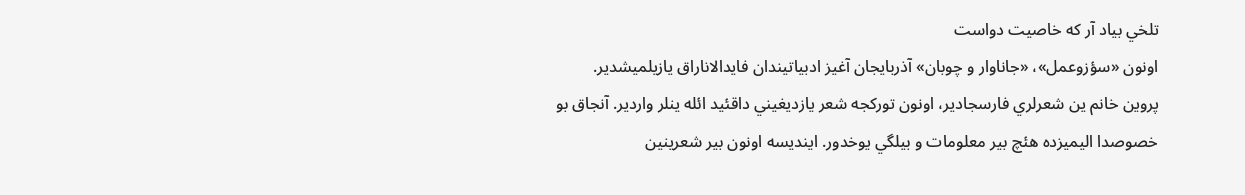تلخي بياد آر كه خاصيت دواست
اونون «سؤزوعمل»، «جاناوار و چوبان» آذربايجان آغيز ادبياتيندان فايدالاناراق يازيلميشدير.
پروين خانم ين شعرلري فارسجادير، اونون توركجه شعر يازديغيني داقئيد ائله ينلر واردير. آنجاق بو خصوصدا اليميزده هئچ بير معلومات و بيلگي يوخدور. اينديسه اونون بير شعرينين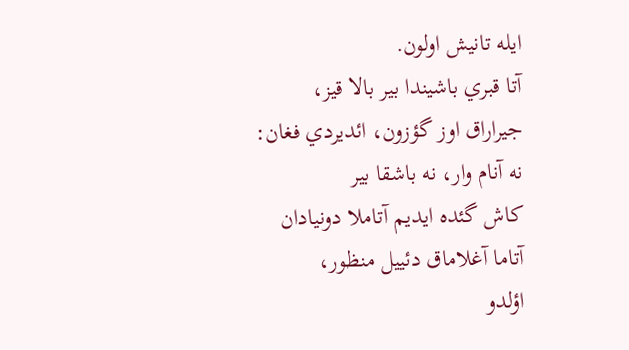ايله تانيش اولون.
آتا قبري باشيندا بير بالا قيز،
جيراراق اوز گؤزون، ائديردي فغان:
نه آنام وار، نه باشقا بير
كاش گئده ايديم آتاملا دونيادان
آتاما آغلاماق دئييل منظور،
اؤلدو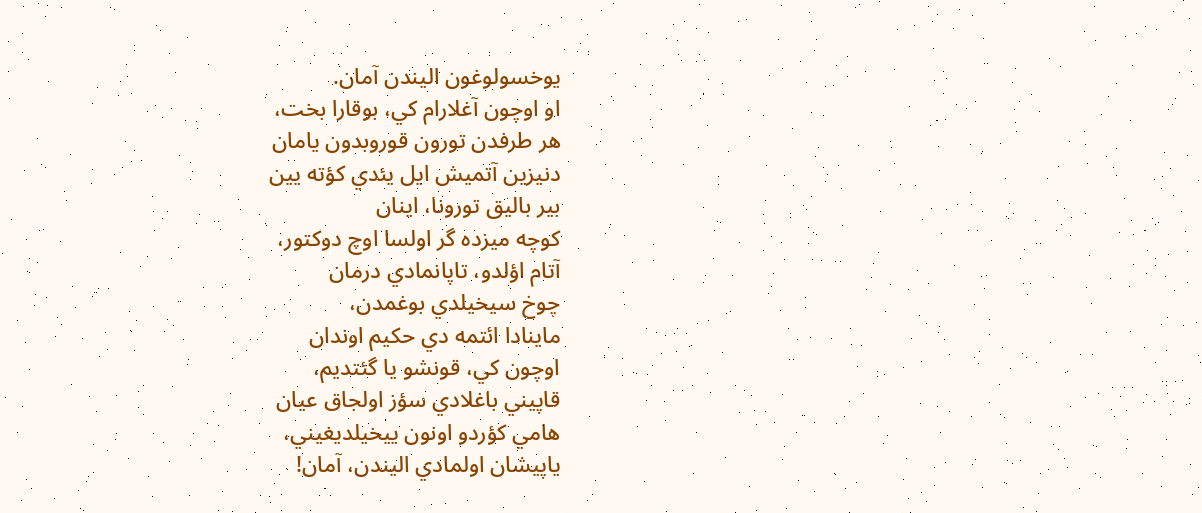يوخسولوغون اليندن آمان.
او اوچون آغلارام كي، بوقارا بخت،
هر طرفدن تورون قوروبدون يامان
دنيزين آتميش ايل يئدي كؤته يين
بير باليق تورونا، اينان
كوچه ميزده گر اولسا اوچ دوكتور،
آتام اؤلدو، تاپانمادي درمان
چوخ سيخيلدي بوغمدن،
ماينادا ائتمه دي حكيم اوندان
اوچون كي، قونشو يا گئتديم،
قاپيني باغلادي سؤز اولجاق عيان
هامي كؤردو اونون ييخيلديغيني،
ياپيشان اولمادي اليندن، آمان!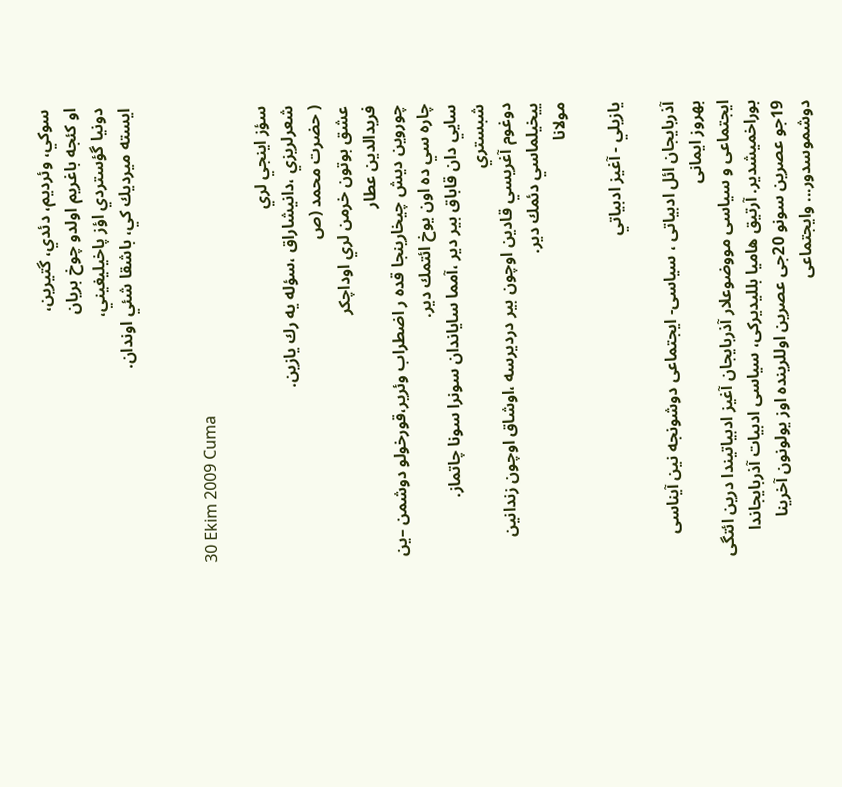سوكي، وئرديم، دئدي، گتيرين،
او كئجه باغريم اولدو چوخ بريان
دونيا گؤستردي اؤز پاخيليغيني،
ايسته ميرديك كي، باشقا شئي اوندان.


30 Ekim 2009 Cuma

سؤز اينجي لري
شعرلريزي ،دانيشاراق ،سؤله يه رك يازين.
( حضرت محمد (ص
عشق بوتون خرمن لري اوداچكر
فريدالدين عطار
چوروين ديش چيخارينجا قده ر اضطراب وئرير،قورخولو دوشمن –ين چاره سي ده اون يوخ ائتمك دير.
سايي دان قاباق بير دير ،آمما ساياندان سونرا سونا چاتماز.
شبستري
دوغوم آغريسي قادين اوچون بير درديرسه ،اوشاق اوچون زندانين ييخيلماسي دئمك دير.
مولانا

يازيلي - آغيز ادبياتي

آذربایجان ائل ادبیاتی ، سیاسی- ایجتماعی دوشونجه نین آیناسی
بهروز ایمانی
ایجتماعی و سیاسی مووضوعلار آذربایجان آغیز ادبیاتیندا درین ائتگی بوراخمیشدیر. آرتیق هامیا بللیدیرکی، سیاسی ادبیات آذربایجاندا 19جو عصرین سونو 20جی عصرین اوللرینده اوز یولونون آخرینا دوشموسدور... وایجتماعی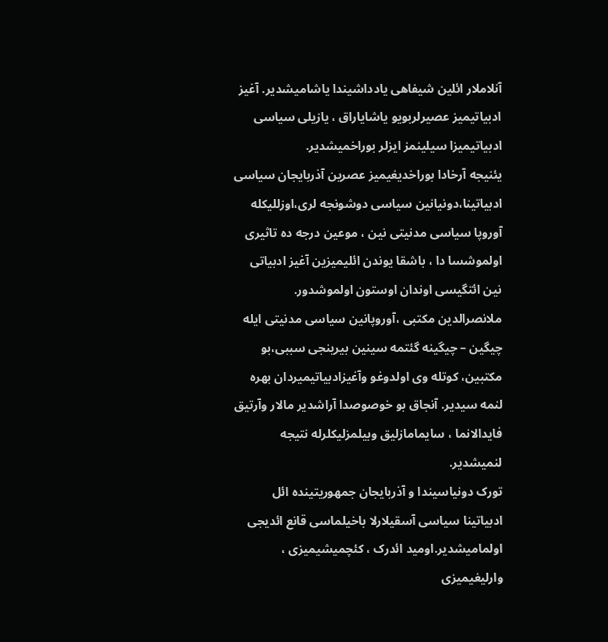آنلاملار ائلین شیفاهی یادداشیندا یاشامیشدیر. آغیز ادبیاتیمیز عصیرلربویو یاشایاراق ، یازیلی سیاسی ادبیاتیمیزا سیلینمز ایزلر بوراخمیشدیر.
یئنیجه آرخادا بوراخدیغیمیز عصرین آذربایجان سیاسی ادبیاتینا،دونیانین سیاسی دوشونجه لری،اوزللیکله آوروپا سیاسی مدنیتی نین ، موعین درجه ده تاثیری اولموشسا دا ، باشقا یوندن ائلیمیزین آغیز ادبیاتی نین ائتگیسی اوندان اوستون اولموشدور. ملانصرالدین مکتبی ،آوروپانین سیاسی مدنیتی ایله چیگین – چیگینه گئتمه سینین بیرینجی سببی،بو مکتبین، کوتله وی اولدوغو وآغیزادبیاتیمیردان بهره لنمه سیدیر. آنجاق بو خوصوصدا آراشدیر مالار وآرتیق فایدالانما ، سایمامازلیق وبیلمزلیکلرله نتیجه لنمیشدیر.
تورک دونیاسیندا و آذربایجان جمهوریتینده ائل ادبیاتینا سیاسی آسقیلارلا باخیلماسی قانع ائدیجی اولمامیشدیر.اومید ائدرک ، کئچمیشیمیزی ، وارلیغیمیزی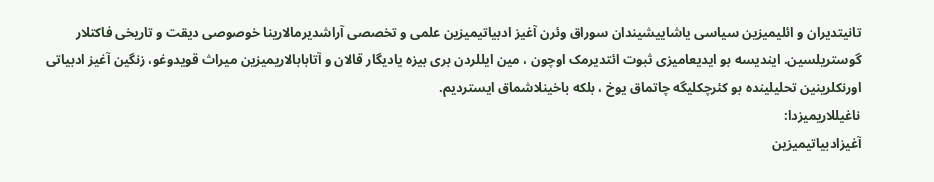تانیتدیران و ائلیمیزین سیاسی یاشاییشیندان سوراق وئرن آغیز ادبیاتیمیزین علمی و تخصصی آراشدیرمالارینا خوصوصی دیقت و تاریخی فاکتلار گوستریلسین. ایندیسه بو ایدیعامیزی ثبوت ائتدیرمک اوچون ، مین ایللردن بری بیزه یادیگار قالان و آتابابالاریمیزین میراث قویدوغو، زنگین آغیز ادبیاتی اورنکلرینین تحلیلینده بو کئرچکلیگه چاتماق یوخ ، بلکه باخینلاشماق ایستردیم.
ناغیللاریمیزدا:
آغیزادبیاتیمیزین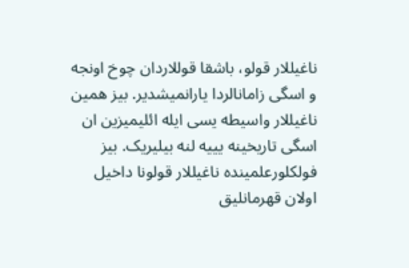ناغیللار قولو، باشقا قوللاردان چوخ اونجه و اسگی زامانالردا یارانمیشدیر. بیز همین ناغیللار واسیطه یسی ایله ائلیمیزین ان اسگی تاریخینه یییه لنه بیلیریک. بیز فولکلورعلمینده ناغیللار قولونا داخیل اولان قهرمانلیق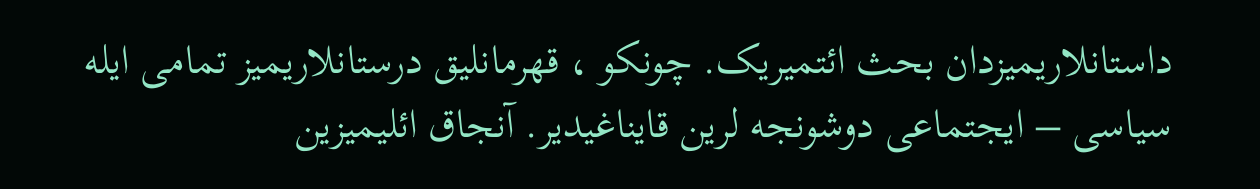داستانلاریمیزدان بحث ائتمیریک. چونکو ، قهرمانلیق درستانلاریمیز تمامی ایله سیاسی – ایجتماعی دوشونجه لرین قایناغیدیر. آنجاق ائلیمیزین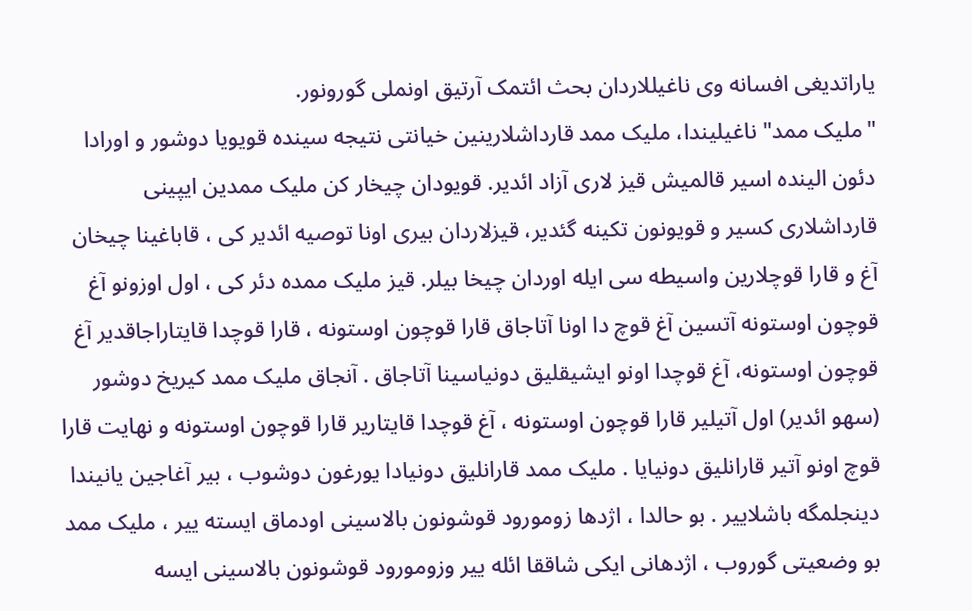یاراتدیغی افسانه وی ناغیللاردان بحث ائتمک آرتیق اونملی گورونور.
"ملیک ممد" ناغیلیندا، ملیک ممد قارداشلارینین خیانتی نتیجه سینده قویویا دوشور و اورادا دئون الینده اسیر قالمیش قیز لاری آزاد ائدیر. قویودان چیخار کن ملیک ممدین ایپینی قارداشلاری کسیر و قویونون تکینه گئدیر، قیزلاردان بیری اونا توصیه ائدیر کی ، قاباغینا چیخان آغ و قارا قوچلارین واسیطه سی ایله اوردان چیخا بیلر. قیز ملیک ممده دئر کی ، اول اوزونو آغ قوچون اوستونه آتسین آغ قوچ دا اونا آتاجاق قارا قوچون اوستونه ، قارا قوچدا قایتاراجاقدیر آغ قوچون اوستونه، آغ قوچدا اونو ایشیقلیق دونیاسینا آتاجاق . آنجاق ملیک ممد کیریخ دوشور (سهو ائدیر) اول آتیلیر قارا قوچون اوستونه ، آغ قوچدا قایتاریر قارا قوچون اوستونه و نهایت قارا قوچ اونو آتیر قارانلیق دونیایا . ملیک ممد قارانلیق دونیادا یورغون دوشوب ، بیر آغاجین یانیندا دینجلمگه باشلاییر . بو حالدا ، اژدها زومورود قوشونون بالاسینی اودماق ایسته ییر ، ملیک ممد بو وضعیتی گوروب ، اژدهانی ایکی شاققا ائله ییر وزومورود قوشونون بالاسینی ایسه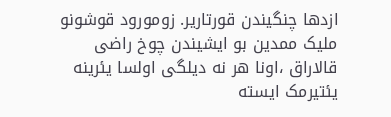ازدها چنگیندن قورتاریر. زومورود قوشونو ملیک ممدین بو ایشیندن چوخ راضی قالاراق ،اونا هر نه دیلگی اولسا یئرینه یئتیرمک ایسته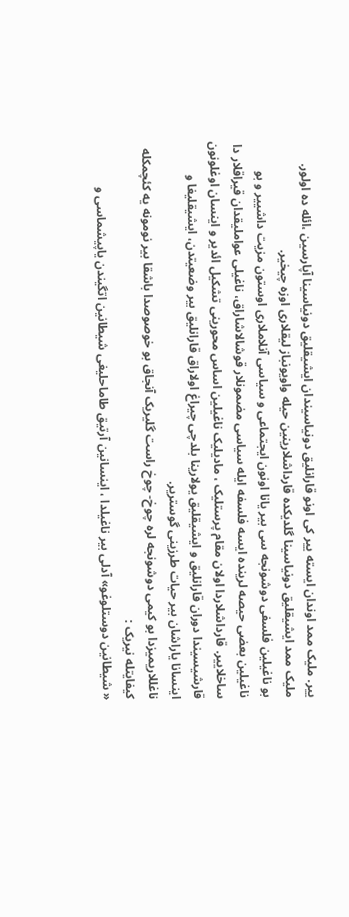ییر. ملیک ممد اوندان ایسته ییر کی اونو قارانلیق دونیاسیندان ایشیقلیق دونیاسینا آپارسین ،ائله ده اولور. ملیک ممد ایشیقلیق دونیاسینا گلدیکده قارداشلارینین حیله واویونباز لیقلاری اوزه چیخیر.
بو ناغیلین فلسفی دوشونجه سی بیر یانا اونون ایجتماعی و سیاسی آنلاملاری اوستون مزیت داشییر و بو ناغیلین بعضی حیصه لرینده ایسه فلسفه ایله سیاسی مضمونلار قوشالاشاراق، ناغیلی عواملیقدان قیراقلار دا ساخلاییر. قارداشلاردا اولان مقام پرستلیک ، مادیلیک ناغیلین اساس محورینی تشکیل ائدیر و اینسان اوغلونون قارشیسیندا دوران قارانلیق و ایشیقلیق یولارینا بلدچی چیراغ اولاراق قارانلیق بیر وضعیتدن، ایشیقلیغا و اینسانا یاراشان بیر حیات طرزینی گوستریر.
ناغللاریمیزدا بو کیمی دوشونجه لره چوخ- چوخ راست گلیریک آنجاق بو خوصوصدا باشقا بیر نومونه یه کئچمکله کیفایتله نیریک :
« شیطانین دوستلوغو» آدلی بیر ناغیلدا ، اینسانین آرتیق طاماحلیغی شیطانین اتگیندن یاپیشماسی و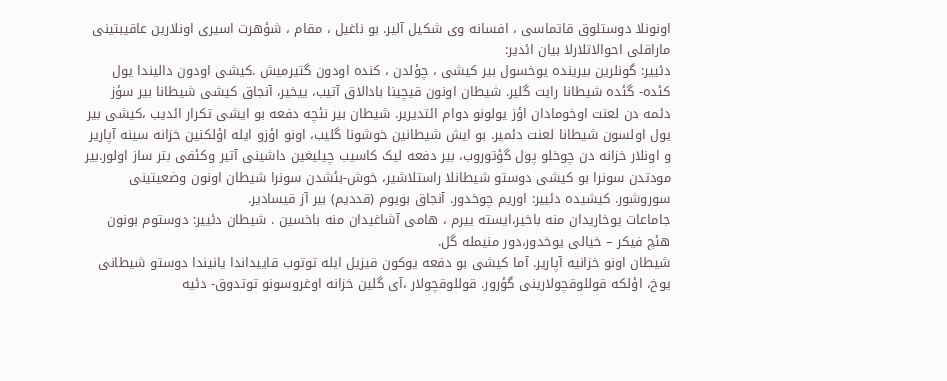اونونلا دوستلوق قاتماسی ، افسانه وی شکیل آلیر. بو ناغیل ، مقام ، شؤهرت اسیری اونلارین عاقیبتینی ماراقلی احوالاتلارلا بیان ائدیر:
دئییر: گونلرین بیرینده یوخسول بیر کیشی ، چؤلدن ، کنده اودون گتیرمیش .کیشی اودون دالیندا یول کئده- گئده شیطانا رایت گلیر. شیطان اونون قیچینا بادالاق آتیب، ییخیر، آنجاق کیشی شیطانا بیر سؤز دئمه دن لعنت اوخومادان اؤز یولونو دوام ائتدیریر. شیطان بیر نئچه دفعه بو ایشی تکرار ائدیب ،کیشی بیر یول اولسون شیطانا لعنت دئمیر. بو ایش شیطانین خوشونا گلیب، اونو اؤزو ایله اؤلکنین خزانه سینه آپاریر و اونلار خزانه دن چوخلو پول گؤتوروب، بیر دفعه لیک کاسیب چیلیغین داشینی آتیر وکئفی بتر ساز اولور.بیر مودتدن سونرا بو کیشی دوستو شیطانلا راستلاشیر، خوش-بئشدن سونرا شیطان اونون وضعیتینی سوروشور. کیشیده دئییر: اوریم چوخدور. آنجاق بویوم (قددیم) بیر آز قیسادیر.
جاماعات یوخاریدان منه باخیر،ایسته ییرم ، هامی آشاغیدان منه باخسین . شیطان دئییر: دوستوم بونون هئچ فیکر – خیالی یوخدور،دور منیمله گل.
شیطان اونو خزانیه آپاریر. آما کیشی بو دفعه یوکون قیزیل ایله توتوب قاییداندا یانیندا دوستو شیطانی یوخ، اؤلکه قوللوقچولارینی گؤرور. قوللوقچولار ،آی گلین خزانه اوغروسونو توتدوق- دئیه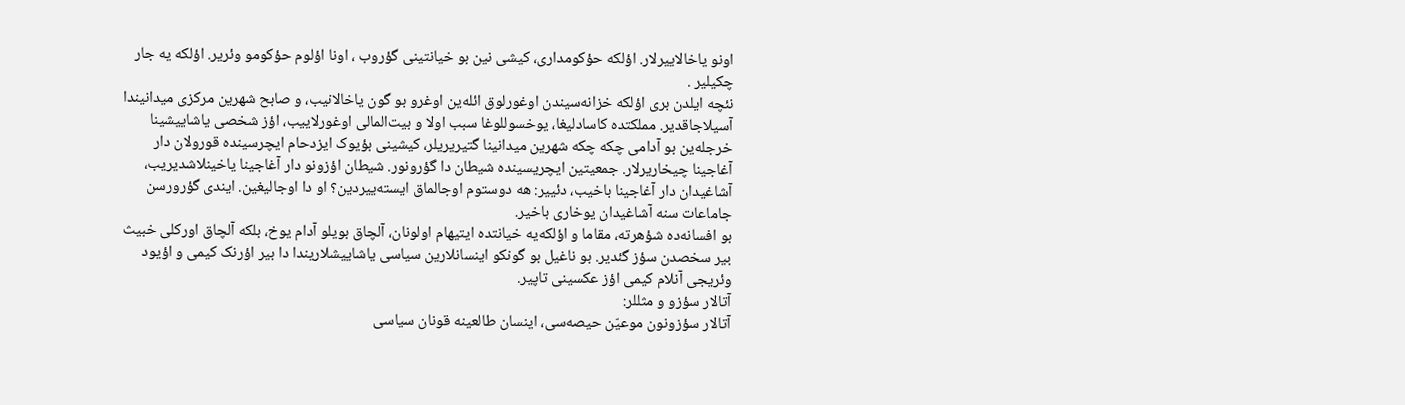اونو یاخالاییرلار. اؤلکه حؤکومداری، کیشی نین بو خیانتینی گؤروب ، اونا اؤلوم حؤکومو وئریر. اؤلکه یه جار چکیلیر .
نئچه ایلدن بری اؤلکه خزانه‌سیندن اوغورلوق ائله‌ین اوغرو بو گون یاخالانیب، و صابح شهرین مرکزی میدانیندا آسیلاجاقدیر. مملکتده کاسادلیغا، یوخسوللوغا سبب اولا و بیت‌المالی اوغورلاییب، اؤز شخصی یاشاییشینا خرجله‌ین بو آدامی چکه چکه شهرین میدانینا گتیریریلر، کیشینی بؤیوک ایزدحام ایچرسینده قورولان دار آغاجینا چیخاریرلار. جمعیتین ایچریسینده شیطان دا گؤرونور. شیطان اؤزونو دار آغاجینا یاخینلاشدیریب، آشاغیدان دار آغاجینا باخیب، دئییر: هه دوستوم اوجالماق ایسته‌ییردین؟ او دا اوجالیغین. ایندی گؤرورسن جاماعات سنه آشاغیدان یوخاری باخیر.
بو افسانه‌ده شؤهرته، مقاما و اؤلکه‌یه خیانتده ایتیهام اولونان، آلچاق بویلو آدام یوخ، بلکه آلچاق اورکلی خبیث بیر سخصدن سؤز گئدیر. بو ناغیل بو گونکو اینسانلارین سیاسی یاشاییشلاریندا دا بیر اؤرنک کیمی و اؤیود وئریجی آنلام کیمی اؤز عکسینی تاپیر.
آتالار سؤزو و مثللر:
آتالار سؤزونون موعیّن حیصه‌سی، اینسان طالعینه قونان سیاسی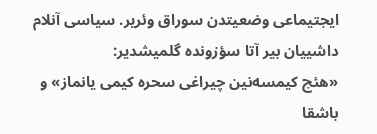ایجتیماعی وضعیتدن سوراق وئریر. سیاسی آنلام داشییان بیر آتا سؤزونده گلمیشدیر:
«هئچ کیمسه‌نین چیراغی سحره کیمی یانماز» و باشقا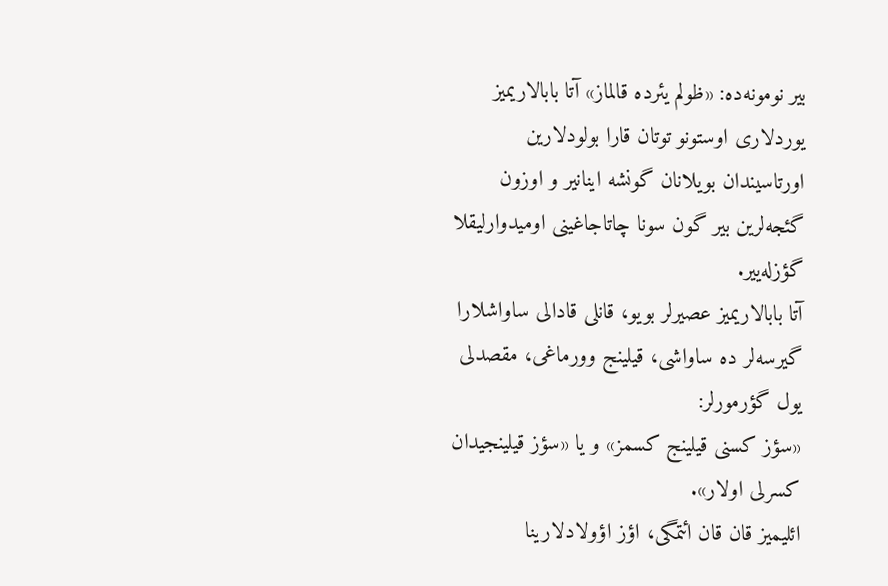بیر نومونه‌ده: «ظولم یئرده قالماز» آتا بابالاریمیز یوردلاری اوستونو توتان قارا بولودلارین اورتاسیندان بویلانان گونشه اینانیر و اوزون گئجه‌لرین بیر گون سونا چاتاجاغینی اومیدوارلیقلا گؤزله‌ییر.
آتا بابالاریمیز عصیرلر بویو، قانلی قادالی ساواشلارا گیرسه‌لر ده ساواشی، قیلینج وورماغی، مقصدلی یول گؤرمورلر:
«سؤز کسنی قیلینج کسمز» و یا «سؤز قیلینجیدان کسرلی اولار».
ائلیمیز قان قان ائتمگی، اؤز اؤولادلارینا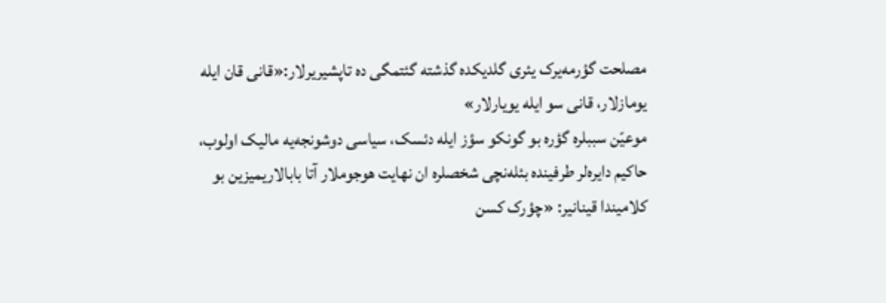مصلحت گؤرمه‌یرک یئری گلدیکده گذشته گئتمگی ده تاپشیریرلار:«قانی قان ایله یومازلار، قانی سو ایله یویارلار»
موعیّن سببلره گؤره بو گونکو سؤز ایله دئسک، سیاسی دوشونجه‌یه مالیک اولوب، حاکیم دایره‌لر طرفینده بئله‌نچی شخصلره ان نهایت هوجوملار آتا بابالاریمیزین بو کلامیندا قینانیر: «چؤرک کسن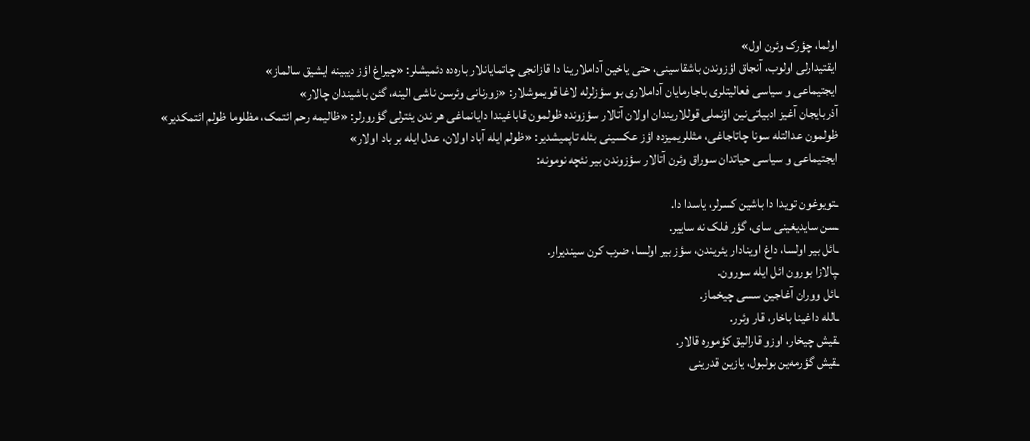اولما، چؤرک وئرن اول»
ایقتیدارلی اولوب، آنجاق اؤزوندن باشقاسینی، حتی یاخین آداملارینا دا قازانجی چاتمایانلار باره‌ده دئمیشلر: «چیراغ اؤز دیبینه ایشیق سالماز»
ایجتیماعی و سیاسی فعالیتلری باجارمایان آداملاری بو سؤزلرله لاغا قویموشلار: «زورنانی وئرسن ناشی الینه، گئن باشیندان چالار»
آذربایجان آغیز ادبیاتی‌نین اؤنملی قوللاریندان اولان آتالار سؤزونده ظولمون قاباغیندا دایانماغی هر ندن یئترلی گؤرورلر: «ظالیمه رحم ائتمک، مظلوما ظولم ائتمکدیر»
ظولمون عدالتله سونا چاتاجاغی، مثللریمیزده اؤز عکسینی بئله تاپمیشدیر: «ظولم ایله آباد اولان، عدل ایله بر باد اولار»
ایجتیماعی و سیاسی حیاتدان سوراق وئرن آتالار سؤزوندن بیر نئچه نومونه:

ـتویوغون تویدا دا باشین کسرلر، یاسدا دا.
ـسن سایدیغینی سای، گؤر فلک نه ساییر.
ـائل بیر اولسا، داغ اوینادار یئریندن، سؤز بیر اولسا، ضرب کرن سیندیرار.
ـپالازا بورون ائل ایله سورون.
ـائل ووران آغاجین سسی چیخماز.
ـالله داغینا باخار، قار وئرر.
ـقیش چیخار، اوزو قارالیق کؤموره قالار.
ـقیش گؤرمه‌ین بولبول، یازین قدرینی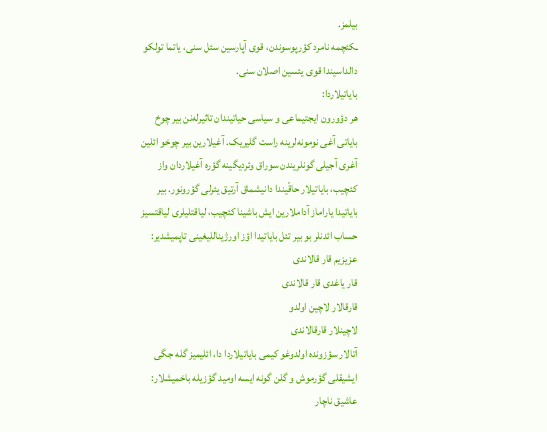بیلمز.
ـکئچمه نامرد کؤرپوسوندن، قوی آپارسین سئل سنی، یاتما تولکو دالداسیندا قوی یئسین اصلان سنی.
بایاتیلاردا:
هر دؤورون ایجتیماعی و سیاسی حیاتیندان تاثیرله‌نن بیر چوخ بایاتی آغی نومونه‌لرینه راست گلیریک. آغیلارین بیر چوخو ائلین آغری آجیلی گونلریندن سوراق وئردیگینه گؤره آغیلاردان واز کئچیب، بایاتیلار حاقّیندا دانیشماق آرتیق یئرلی گؤرونور. بیر بایاتیدا یاراماز آداملارین ایش باشینا کئچیب، لیاقتلیلری لیاقتسیز حساب ائدنلر بو بیر تئل بایاتیدا اؤز اورژیناللیغینی تاپمیشدیر:
عزیزیم قار قالاندی
قار یاغدی قار قالاندی
قارقالار لاچین اولدو
لاچینلار قارقالاندی
آتالار سؤزونده اولدوغو کیمی بایاتیلاردا دا، ائلیمیز گله جگی ایشیقلی گؤرموش و گلن گونه ایسه اومید گؤزیله باخمیشلار:
عاشیق ناچار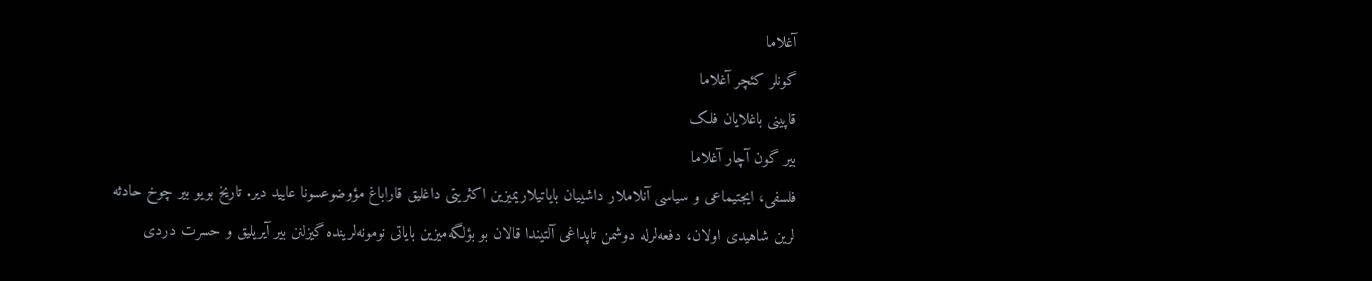آغلاما
گونلر کئچر آغلاما
قاپینی باغلایان فلک
بیر گون آچار آغلاما
فلسفی، ایجتیماعی و سیاسی آنلاملار داشییان بایاتیلاریمیزین اکثریتی داغلیق قاراباغ مؤوضوعسونا عایید دیر. تاریخ بویو بیر چوخ حادثه لرین شاهیدی اولان، دفعه‌لرله دوشمن تاپداغی آلتیندا قالان بو بؤلگه‌میزین بایاتی نومونه‌لرینده گیزلنن بیر آیریلیق و حسرت دردی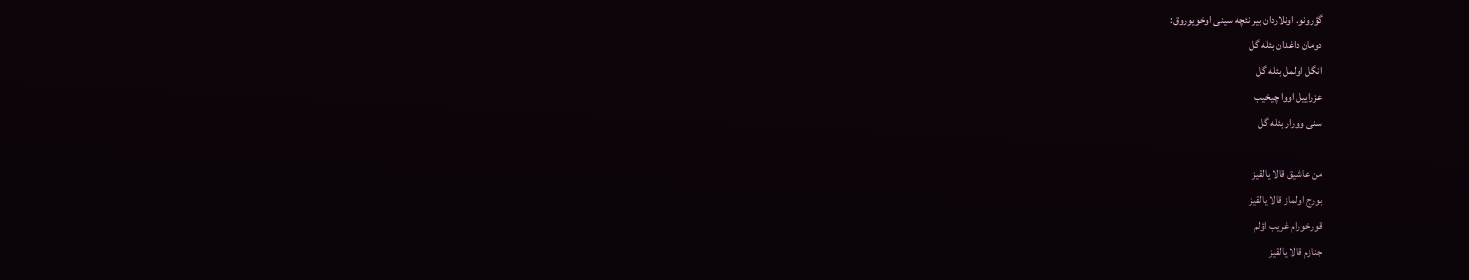گؤرونو. اونلاردان بیر نئچه سینی اوخویوروق:
دومان داغدان بئله گل
انگل اولمل بئله گل
عزراییل اووا چیخیب
سنی وورار بئله گل

من عاشیق قالا یالقیز
بورج اولماز قالا یالقیز
قورخورام غریب اؤلم
جنازم قالا یالقیز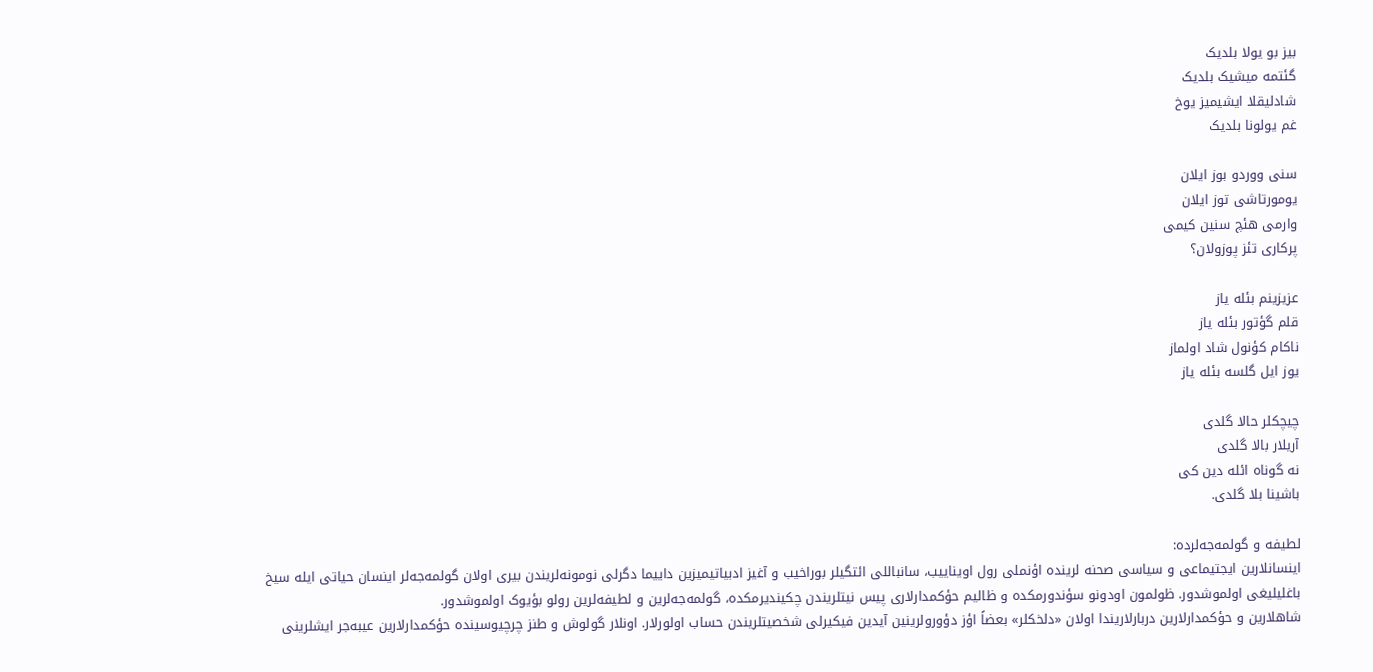بیز بو یولا بلدیک
گئتمه میشیک بلدیک
شادلیقلا ایشیمیز یوخ
غم یولونا بلدیک

سنی ووردو بوز ایلان
یومورتاشی توز ایلان
وارمی هئچ سنین کیمی
پرکاری تئز پوزولان؟

عزیزینم بئله یاز
قلم گؤتور بئله یاز
ناکام کؤنول شاد اولماز
یوز ایل گلسه بئله یاز

چیچکلر حالا گلدی
آریلار بالا گلدی
نه گوناه ائله دین کی
باشینا بلا گلدی.

لطیفه و گولمه‌جه‌لرده:
اینسانلارین ایجتیماعی و سیاسی صحنه لرینده اؤنملی رول اویناییب، سانباللی ائتگیلر بوراخیب و آغیز ادبیاتیمیزین داییما دگرلی نومونه‌لریندن بیری اولان گولمه‌جه‌لر اینسان حیاتی ایله سیخ باغلیلیغی اولموشدور. ظولمون اودونو سؤندورمکده و ظالیم حؤکمدارلاری پیس نیتلریندن چکیندیرمکده، گولمه‌جه‌لرین و لطیفه‌لرین رولو بؤیوک اولموشدور.
شاهلارین و حؤکمدارلارین دربارلاریندا اولان «دلخکلر» بعضاً اؤز دؤورولرینین آیدین فیکیرلی شخصیتلریندن حساب اولورلار. اونلار گولوش و طنز چرچیوسینده حؤکمدارلارین عیبه‌جر ایشلرینی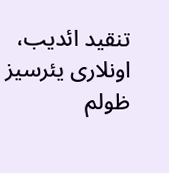تنقید ائدیب، اونلاری یئرسیز ظولم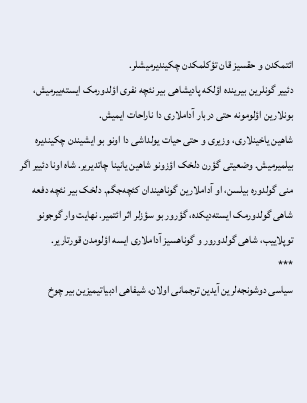ائتمکدن و حقسیز قان تؤکلمکدن چکیندیرمیشلر.
دئییر گونلرین بیرینده اؤلکه پادیشاهی بیر نئچه نفری اؤلدورمک ایسته‌ییرمیش، بونلارین اؤلومونه حتی دربار آداملاری دا ناراحات ایمیش.
شاهین یاخینلاری، وزیری و حتی حیات یولداشی دا اونو بو ایشیندن چکیندیره بیلمیرمیش. وضعیتی گؤرن دلخک اؤزونو شاهین یانینا چاتدیریر. شاه اونا دئییر اگر منی گولدوره بیلسن، او آداملارین گوناهیندان کئچه‌جگم. دلخک بیر نئچه دفعه شاهی گولدورمک ایسته‌دیکده، گؤرور بو سؤزلر اثر ائتمیر. نهایت وار گوجونو توپلاییب، شاهی گولدورور و گوناهسیز آداملاری ایسه اؤلومدن قورتاریر.
***
سیاسی دوشونجه‌لرین آیدین ترجمانی اولان، شیفاهی ادبیاتیمیزین بیر چوخ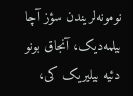نومونه‌لریندن سؤز آچا بیلمه‌دیک، آنجاق بونو دئیه بیلیریک کی،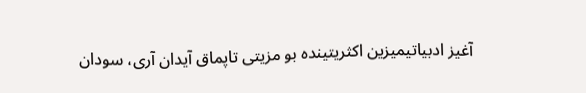آغیز ادبیاتیمیزین اکثریتینده بو مزیتی تاپماق آیدان آری، سودان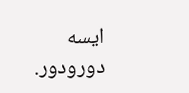ایسه دورودور.